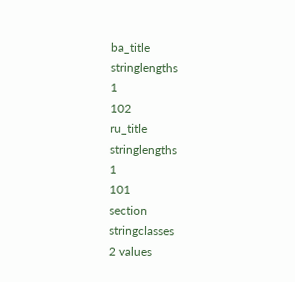ba_title
stringlengths
1
102
ru_title
stringlengths
1
101
section
stringclasses
2 values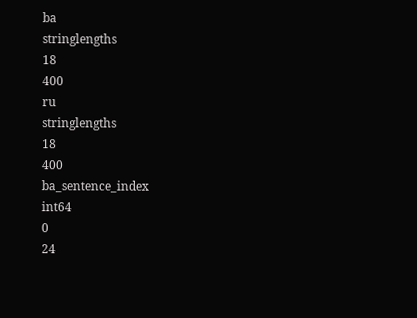ba
stringlengths
18
400
ru
stringlengths
18
400
ba_sentence_index
int64
0
24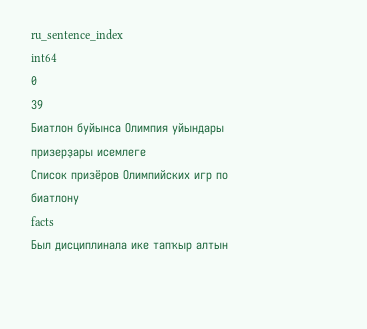ru_sentence_index
int64
0
39
Биатлон буйынса Олимпия уйындары призерҙары исемлеге
Список призёров Олимпийских игр по биатлону
facts
Был дисциплинала ике тапҡыр алтын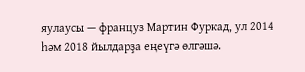яулаусы — француз Мартин Фуркад, ул 2014 һәм 2018 йылдарҙа еңеүгә өлгәшә.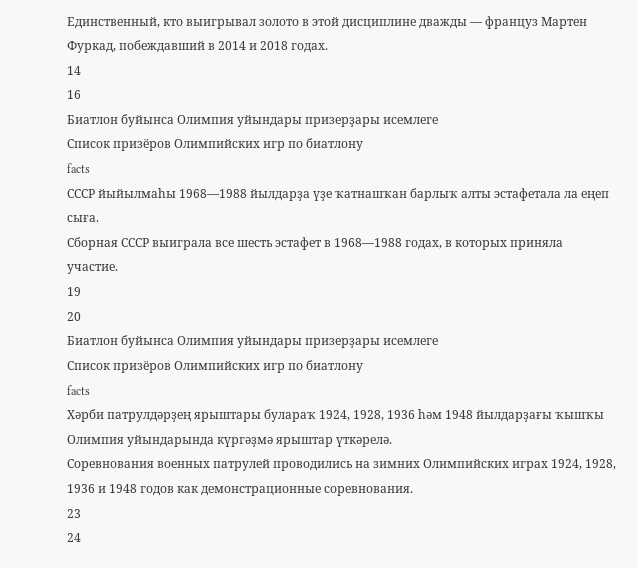Единственный, кто выигрывал золото в этой дисциплине дважды — француз Мартен Фуркад, побеждавший в 2014 и 2018 годах.
14
16
Биатлон буйынса Олимпия уйындары призерҙары исемлеге
Список призёров Олимпийских игр по биатлону
facts
СССР йыйылмаһы 1968—1988 йылдарҙа үҙе ҡатнашҡан барлыҡ алты эстафетала ла еңеп сыға.
Сборная СССР выиграла все шесть эстафет в 1968—1988 годах, в которых приняла участие.
19
20
Биатлон буйынса Олимпия уйындары призерҙары исемлеге
Список призёров Олимпийских игр по биатлону
facts
Хәрби патрулдәрҙең ярыштары булараҡ 1924, 1928, 1936 һәм 1948 йылдарҙағы ҡышҡы Олимпия уйындарында күргәҙмә ярыштар үткәрелә.
Соревнования военных патрулей проводились на зимних Олимпийских играх 1924, 1928, 1936 и 1948 годов как демонстрационные соревнования.
23
24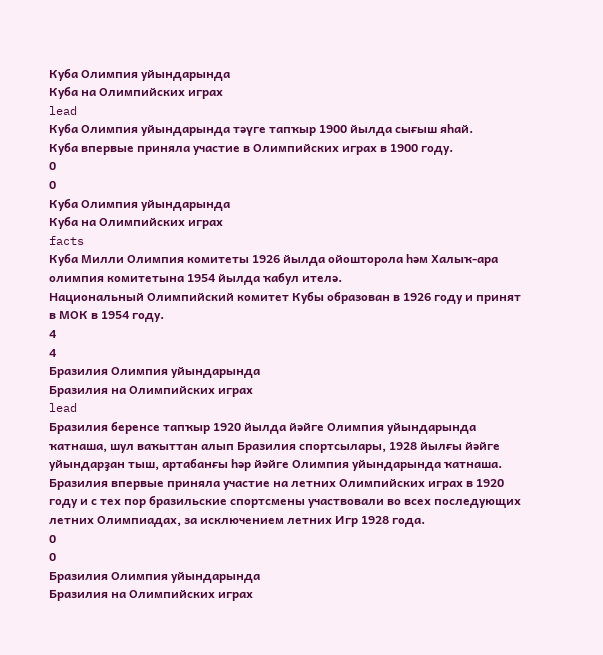Куба Олимпия уйындарында
Куба на Олимпийских играх
lead
Куба Олимпия уйындарында тәүге тапҡыр 1900 йылда сығыш яһай.
Куба впервые приняла участие в Олимпийских играх в 1900 году.
0
0
Куба Олимпия уйындарында
Куба на Олимпийских играх
facts
Куба Милли Олимпия комитеты 1926 йылда ойошторола һәм Халыҡ-ара олимпия комитетына 1954 йылда ҡабул ителә.
Национальный Олимпийский комитет Кубы образован в 1926 году и принят в МОК в 1954 году.
4
4
Бразилия Олимпия уйындарында
Бразилия на Олимпийских играх
lead
Бразилия беренсе тапҡыр 1920 йылда йәйге Олимпия уйындарында ҡатнаша, шул ваҡыттан алып Бразилия спортсылары, 1928 йылғы йәйге уйындарҙан тыш, артабанғы һәр йәйге Олимпия уйындарында ҡатнаша.
Бразилия впервые приняла участие на летних Олимпийских играх в 1920 году и с тех пор бразильские спортсмены участвовали во всех последующих летних Олимпиадах, за исключением летних Игр 1928 года.
0
0
Бразилия Олимпия уйындарында
Бразилия на Олимпийских играх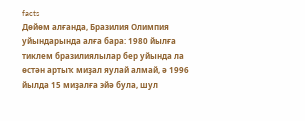facts
Дөйөм алғанда, Бразилия Олимпия уйындарында алға бара: 1980 йылға тиклем бразилиялылар бер уйында ла өстән артыҡ миҙал яулай алмай, ә 1996 йылда 15 миҙалға эйә була, шул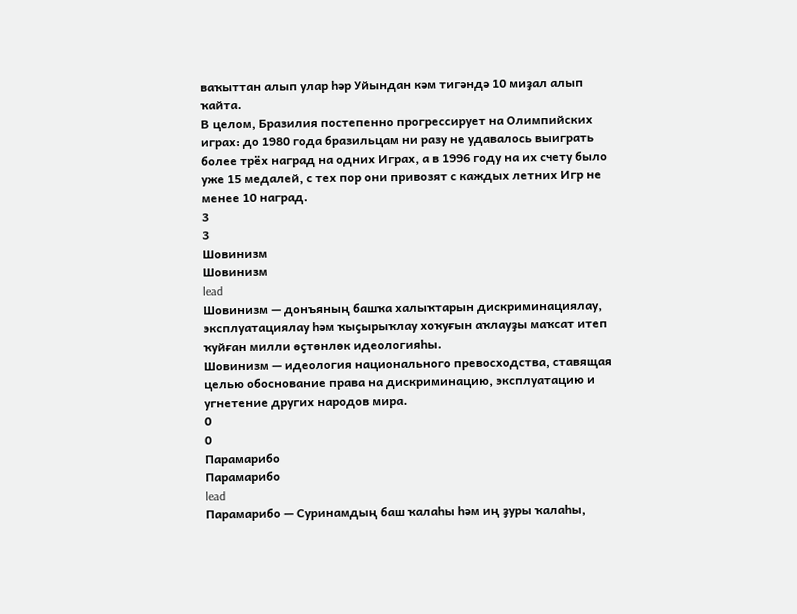ваҡыттан алып улар һәр Уйындан кәм тигәндә 10 миҙал алып ҡайта.
В целом, Бразилия постепенно прогрессирует на Олимпийских играх: до 1980 года бразильцам ни разу не удавалось выиграть более трёх наград на одних Играх, а в 1996 году на их счету было уже 15 медалей, с тех пор они привозят с каждых летних Игр не менее 10 наград.
3
3
Шовинизм
Шовинизм
lead
Шовинизм — донъяның башҡа халыҡтарын дискриминациялау, эксплуатациялау һәм ҡыҫырыҡлау хоҡуғын аҡлауҙы маҡсат итеп ҡуйған милли өҫтөнлөк идеологияһы.
Шовинизм — идеология национального превосходства, ставящая целью обоснование права на дискриминацию, эксплуатацию и угнетение других народов мира.
0
0
Парамарибо
Парамарибо
lead
Парамарибо — Суринамдың баш ҡалаһы һәм иң ҙуры ҡалаһы,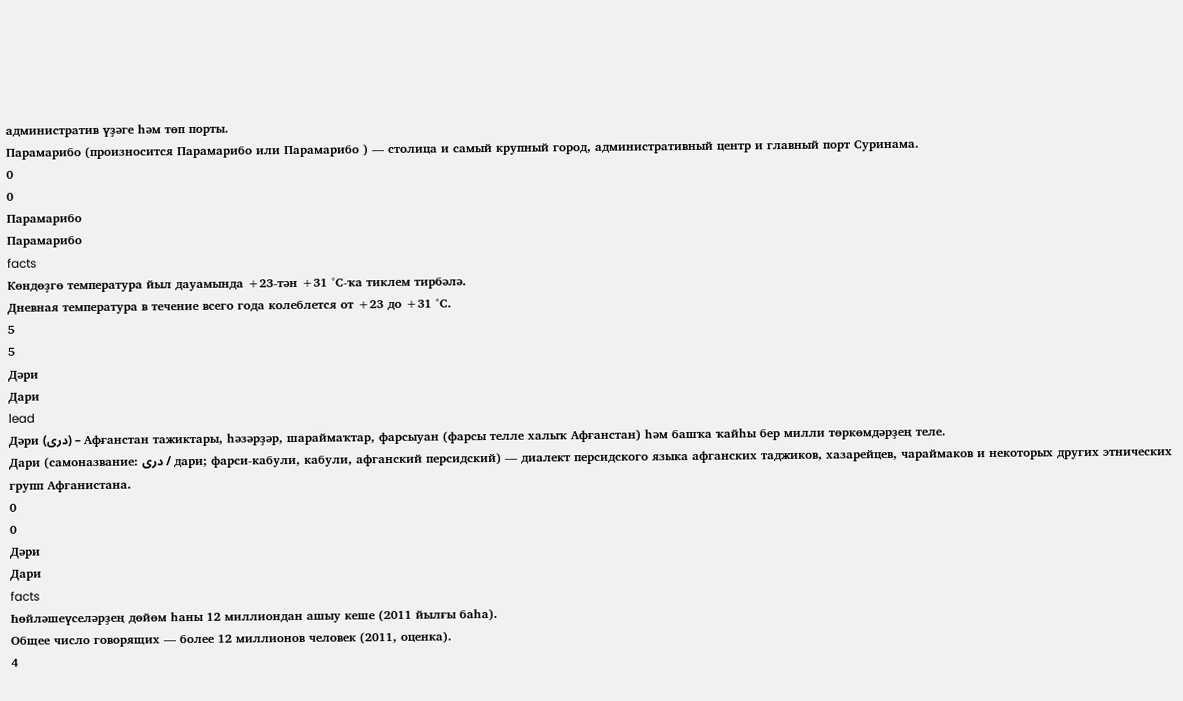административ үҙәге һәм төп порты.
Парамарибо (произносится Парамарибо или Парамарибо ) — столица и самый крупный город, административный центр и главный порт Суринама.
0
0
Парамарибо
Парамарибо
facts
Көндөҙгө температура йыл дауамында +23-тән +31 °С-ҡа тиклем тирбәлә.
Дневная температура в течение всего года колеблется от +23 до +31 °С.
5
5
Дәри
Дари
lead
Дәри (دری) – Афғанстан тажиктары, һәзәрҙәр, шараймаҡтар, фарсыуан (фарсы телле халыҡ Афғанстан) һәм башҡа ҡайһы бер милли төркөмдәрҙең теле.
Дари (самоназвание: دری / дари; фарси-кабули, кабули, афганский персидский) — диалект персидского языка афганских таджиков, хазарейцев, чараймаков и некоторых других этнических групп Афганистана.
0
0
Дәри
Дари
facts
Һөйләшеүселәрҙең дөйөм һаны 12 миллиондан ашыу кеше (2011 йылғы баһа).
Общее число говорящих — более 12 миллионов человек (2011, оценка).
4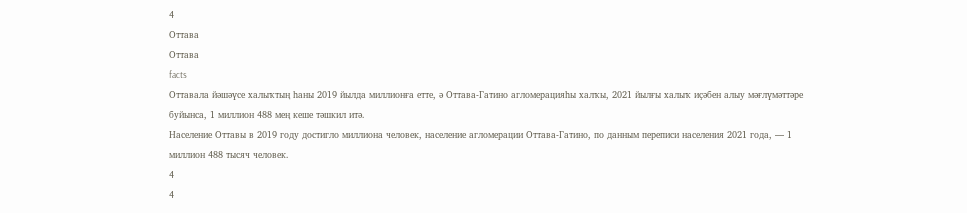4
Оттава
Оттава
facts
Оттавала йәшәүсе халыҡтың һаны 2019 йылда миллионға етте, ә Оттава-Гатино агломерацияһы халҡы, 2021 йылғы халыҡ иҫәбен алыу мәғлүмәттәре буйынса, 1 миллион 488 мең кеше тәшкил итә.
Население Оттавы в 2019 году достигло миллиона человек, население агломерации Оттава-Гатино, по данным переписи населения 2021 года, — 1 миллион 488 тысяч человек.
4
4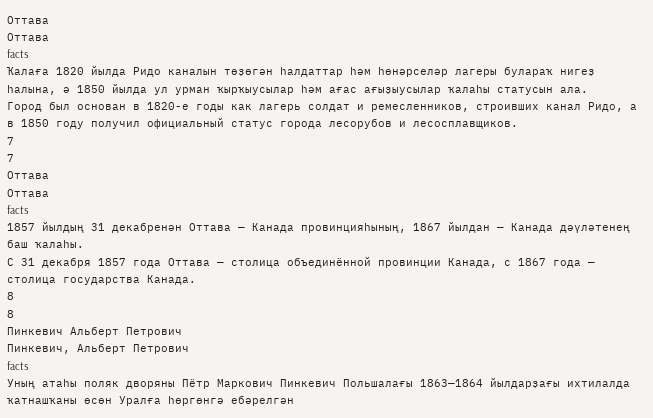Оттава
Оттава
facts
Ҡалаға 1820 йылда Ридо каналын төҙөгән һалдаттар һәм һөнәрселәр лагеры булараҡ нигеҙ һалына, ә 1850 йылда ул урман ҡырҡыусылар һәм ағас ағыҙыусылар ҡалаһы статусын ала.
Город был основан в 1820-е годы как лагерь солдат и ремесленников, строивших канал Ридо, а в 1850 году получил официальный статус города лесорубов и лесосплавщиков.
7
7
Оттава
Оттава
facts
1857 йылдың 31 декабренән Оттава — Канада провинцияһының, 1867 йылдан — Канада дәүләтенең баш ҡалаһы.
С 31 декабря 1857 года Оттава — столица объединённой провинции Канада, с 1867 года — столица государства Канада.
8
8
Пинкевич Альберт Петрович
Пинкевич, Альберт Петрович
facts
Уның атаһы поляк дворяны Пётр Маркович Пинкевич Польшалағы 1863—1864 йылдарҙағы ихтилалда ҡатнашҡаны өсөн Уралға һөргөнгә ебәрелгән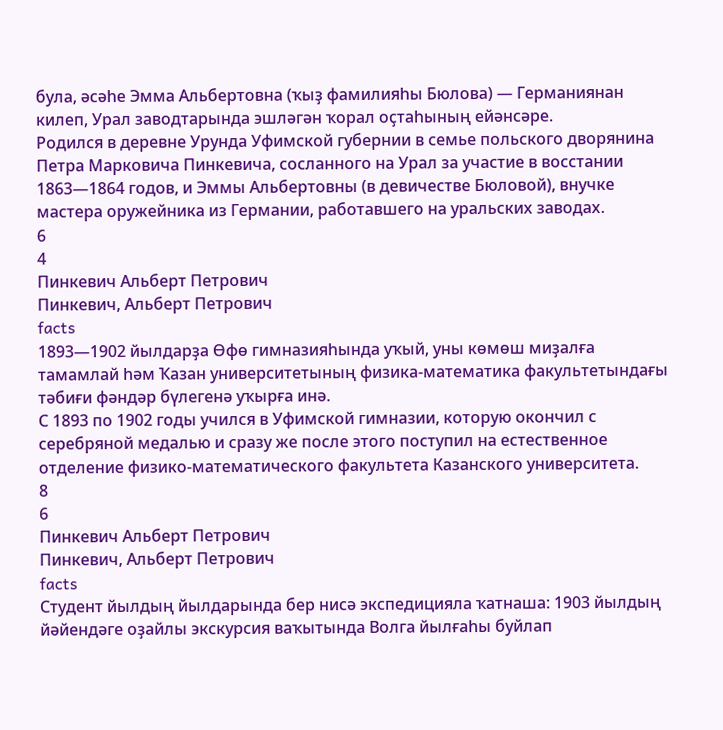була, әсәһе Эмма Альбертовна (ҡыҙ фамилияһы Бюлова) — Германиянан килеп, Урал заводтарында эшләгән ҡорал оҫтаһының ейәнсәре.
Родился в деревне Урунда Уфимской губернии в семье польского дворянина Петра Марковича Пинкевича, сосланного на Урал за участие в восстании 1863—1864 годов, и Эммы Альбертовны (в девичестве Бюловой), внучке мастера оружейника из Германии, работавшего на уральских заводах.
6
4
Пинкевич Альберт Петрович
Пинкевич, Альберт Петрович
facts
1893—1902 йылдарҙа Өфө гимназияһында уҡый, уны көмөш миҙалға тамамлай һәм Ҡазан университетының физика-математика факультетындағы тәбиғи фәндәр бүлегенә уҡырға инә.
С 1893 по 1902 годы учился в Уфимской гимназии, которую окончил с серебряной медалью и сразу же после этого поступил на естественное отделение физико-математического факультета Казанского университета.
8
6
Пинкевич Альберт Петрович
Пинкевич, Альберт Петрович
facts
Студент йылдың йылдарында бер нисә экспедицияла ҡатнаша: 1903 йылдың йәйендәге оҙайлы экскурсия ваҡытында Волга йылғаһы буйлап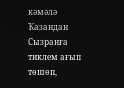кәмәлә Ҡазандан Сызранға тиклем ағып төшөп,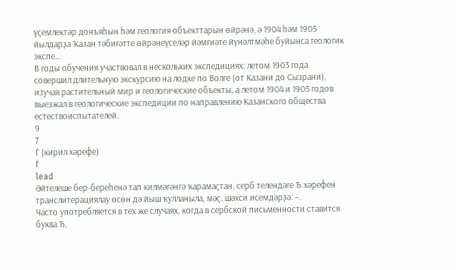үҫемлектәр донъяһын һәм геология объекттарын өйрәнә, ә 1904 һәм 1905 йылдарҙа Ҡазан тәбиғәтте өйрәнеүселәр йәмғиәте йүнәлтмәһе буйынса геологик экспе...
В годы обучения участвовал в нескольких экспедициях: летом 1903 года совершил длительную экскурсию на лодке по Волге (от Казани до Сызрани), изучая растительный мир и геологические объекты, а летом 1904 и 1905 годов выезжал в геологические экспедиции по направлению Казанского общества естествоиспытателей.
9
7
Ѓ (кирил хәрефе)
Ѓ
lead
Әйтелеше бер-береһенә тап килмәгәнгә ҡарамаҫтан, серб телендәге Ђ хәрефен транслитерациялау өсөн дә йыш ҡулланыла, мәҫ. шәхси исемдәрҙә: –.
Часто употребляется в тех же случаях, когда в сербской письменности ставится буква Ђ,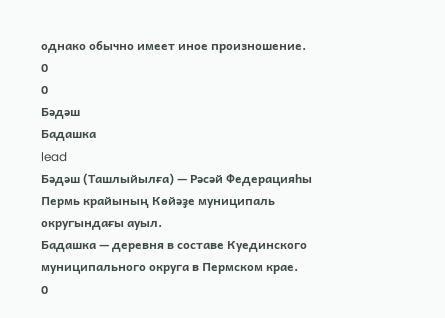однако обычно имеет иное произношение.
0
0
Бәдәш
Бадашка
lead
Бәдәш (Ташлыйылға) — Рәсәй Федерацияһы Пермь крайының Көйәҙе муниципаль округындағы ауыл.
Бадашка — деревня в составе Куединского муниципального округа в Пермском крае.
0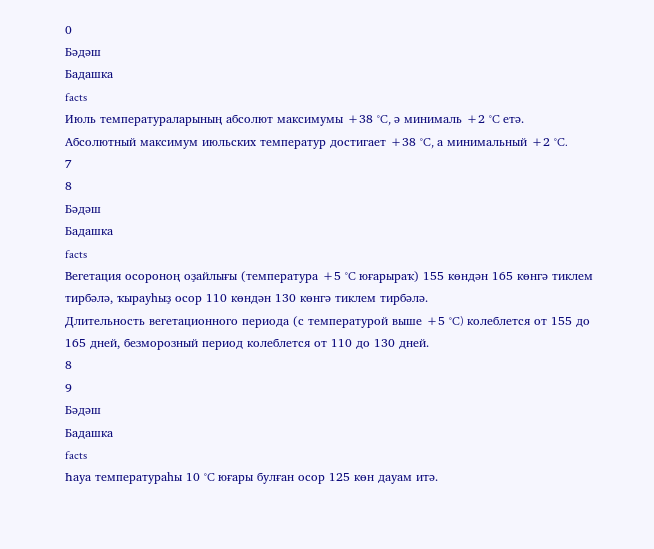0
Бәдәш
Бадашка
facts
Июль температураларының абсолют максимумы +38 °C, ә минималь +2 °C етә.
Абсолютный максимум июльских температур достигает +38 °C, а минимальный +2 °C.
7
8
Бәдәш
Бадашка
facts
Вегетация осороноң оҙайлығы (температура +5 °C юғарыраҡ) 155 көндән 165 көнгә тиклем тирбәлә, ҡырауһыҙ осор 110 көндән 130 көнгә тиклем тирбәлә.
Длительность вегетационного периода (с температурой выше +5 °C) колеблется от 155 до 165 дней, безморозный период колеблется от 110 до 130 дней.
8
9
Бәдәш
Бадашка
facts
Һауа температураһы 10 °C юғары булған осор 125 көн дауам итә.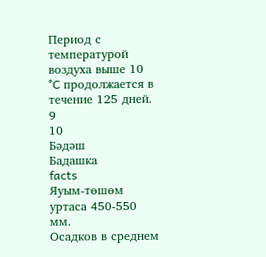Период с температурой воздуха выше 10 °C продолжается в течение 125 дней.
9
10
Бәдәш
Бадашка
facts
Яуым-төшөм уртаса 450-550 мм.
Осадков в среднем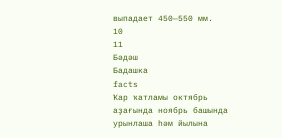выпадает 450—550 мм.
10
11
Бәдәш
Бадашка
facts
Ҡар ҡатламы октябрь аҙағында ноябрь башында урынлаша һәм йылына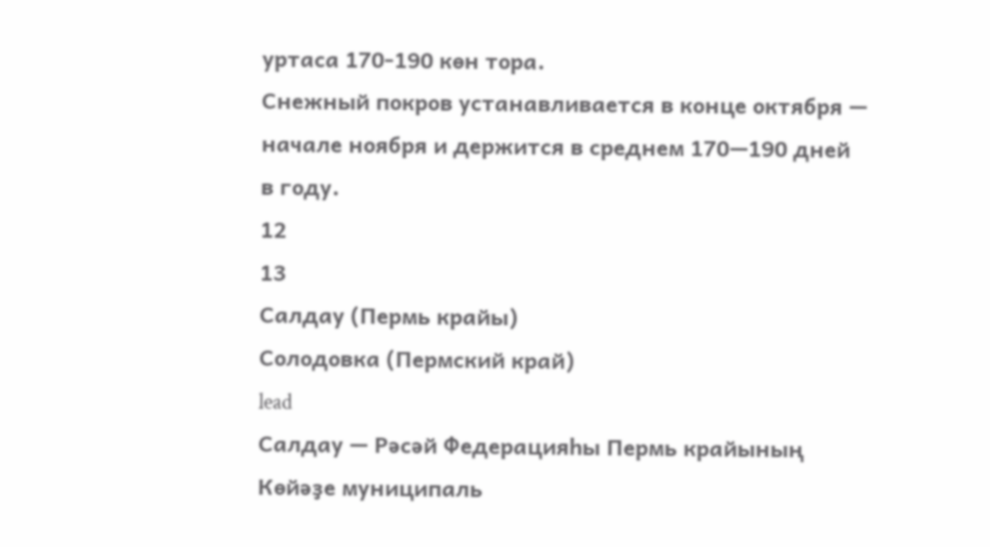уртаса 170-190 көн тора.
Снежный покров устанавливается в конце октября — начале ноября и держится в среднем 170—190 дней в году.
12
13
Салдау (Пермь крайы)
Солодовка (Пермский край)
lead
Салдау — Рәсәй Федерацияһы Пермь крайының Көйәҙе муниципаль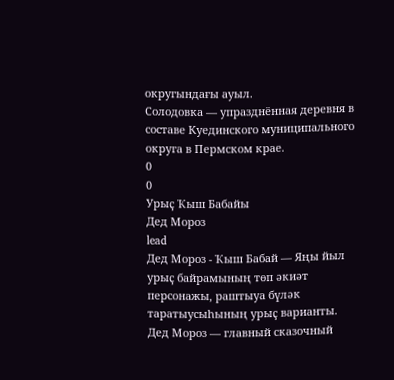округындағы ауыл.
Солодовка — упразднённая деревня в составе Куединского муниципального округа в Пермском крае.
0
0
Урыҫ Ҡыш Бабайы
Дед Мороз
lead
Дед Мороз - Ҡыш Бабай — Яңы йыл урыҫ байрамының төп әкиәт персонажы, раштыуа бүләк таратыусыһының урыҫ варианты.
Дед Мороз — главный сказочный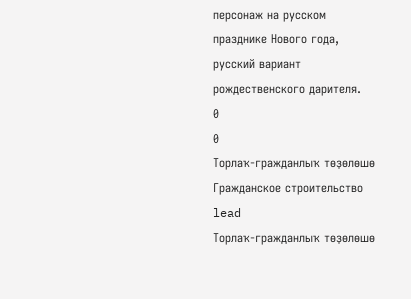персонаж на русском празднике Нового года, русский вариант рождественского дарителя.
0
0
Торлаҡ‐гражданлыҡ төҙөлөшө
Гражданское строительство
lead
Торлаҡ‐гражданлыҡ төҙөлөшө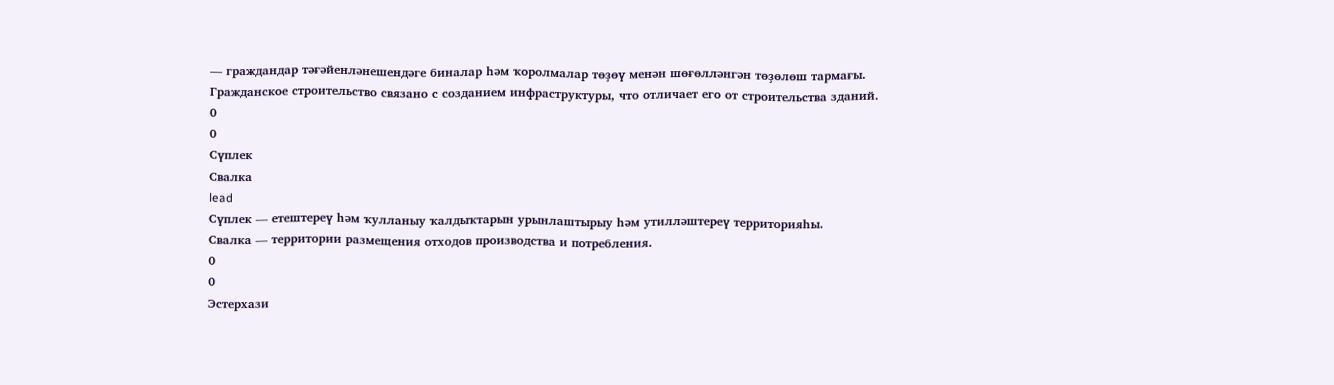— граждандар тәғәйенләнешендәге биналар һәм ҡоролмалар төҙөү менән шөғөлләнгән төҙөлөш тармағы.
Гражданское строительство связано с созданием инфраструктуры, что отличает его от строительства зданий.
0
0
Сүплек
Свалка
lead
Сүплек — етештереү һәм ҡулланыу ҡалдыҡтарын урынлаштырыу һәм утилләштереү территорияһы.
Свалка — территории размещения отходов производства и потребления.
0
0
Эстерхази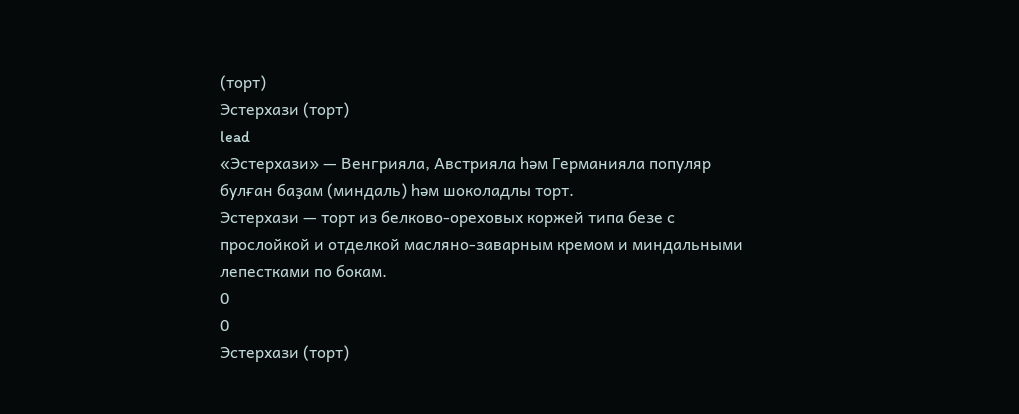(торт)
Эстерхази (торт)
lead
«Эстерхази» — Венгрияла, Австрияла һәм Германияла популяр булған баҙам (миндаль) һәм шоколадлы торт.
Эстерхази — торт из белково-ореховых коржей типа безе с прослойкой и отделкой масляно-заварным кремом и миндальными лепестками по бокам.
0
0
Эстерхази (торт)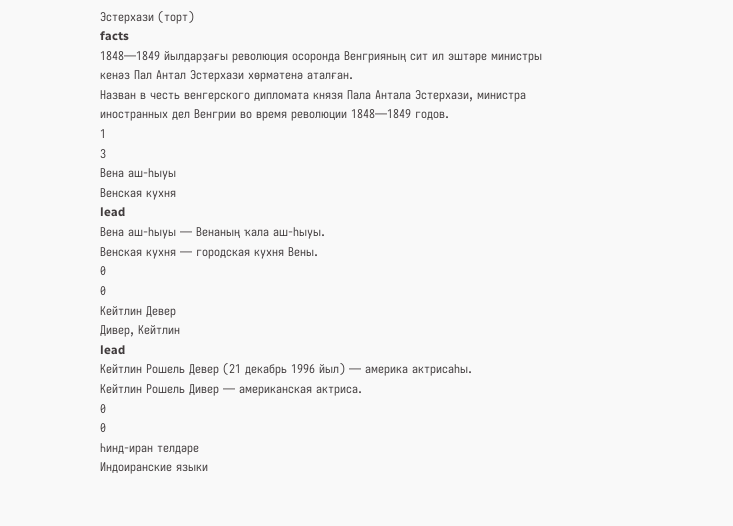Эстерхази (торт)
facts
1848—1849 йылдарҙағы революция осоронда Венгрияның сит ил эштәре министры кенәз Пал Антал Эстерхази хөрмәтенә аталған.
Назван в честь венгерского дипломата князя Пала Антала Эстерхази, министра иностранных дел Венгрии во время революции 1848—1849 годов.
1
3
Вена аш-һыуы
Венская кухня
lead
Вена аш-һыуы — Венаның ҡала аш-һыуы.
Венская кухня — городская кухня Вены.
0
0
Кейтлин Девер
Дивер, Кейтлин
lead
Кейтлин Рошель Девер (21 декабрь 1996 йыл) — америка актрисаһы.
Кейтлин Рошель Дивер — американская актриса.
0
0
Һинд-иран телдәре
Индоиранские языки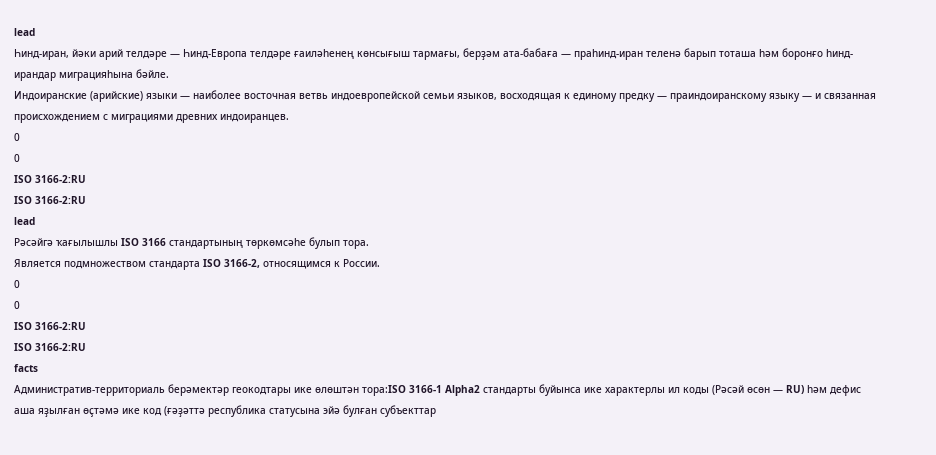lead
Һинд-иран, йәки арий телдәре — Һинд-Европа телдәре ғаиләһенең көнсығыш тармағы, берҙәм ата-бабаға — праһинд-иран теленә барып тоташа һәм боронғо һинд-ирандар миграцияһына бәйле.
Индоиранские (арийские) языки — наиболее восточная ветвь индоевропейской семьи языков, восходящая к единому предку — праиндоиранскому языку — и связанная происхождением с миграциями древних индоиранцев.
0
0
ISO 3166-2:RU
ISO 3166-2:RU
lead
Рәсәйгә ҡағылышлы ISO 3166 стандартының төркөмсәһе булып тора.
Является подмножеством стандарта ISO 3166-2, относящимся к России.
0
0
ISO 3166-2:RU
ISO 3166-2:RU
facts
Административ-территориаль берәмектәр геокодтары ике өлөштән тора:ISO 3166-1 Alpha2 стандарты буйынса ике характерлы ил коды (Рәсәй өсөн — RU) һәм дефис аша яҙылған өҫтәмә ике код (ғәҙәттә республика статусына эйә булған субъекттар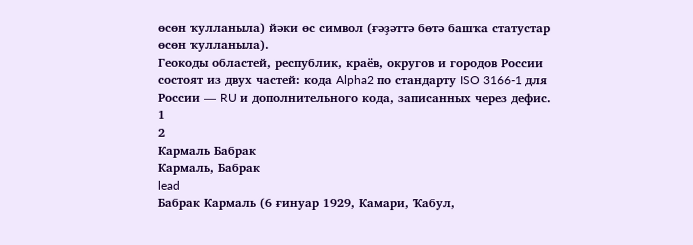өсөн ҡулланыла) йәки өс символ (ғәҙәттә бөтә башҡа статустар өсөн ҡулланыла).
Геокоды областей, республик, краёв, округов и городов России состоят из двух частей: кода Alpha2 по стандарту ISO 3166-1 для России — RU и дополнительного кода, записанных через дефис.
1
2
Кармаль Бабрак
Кармаль, Бабрак
lead
Бабрак Кармаль (6 ғинуар 1929, Камари, Ҡабул,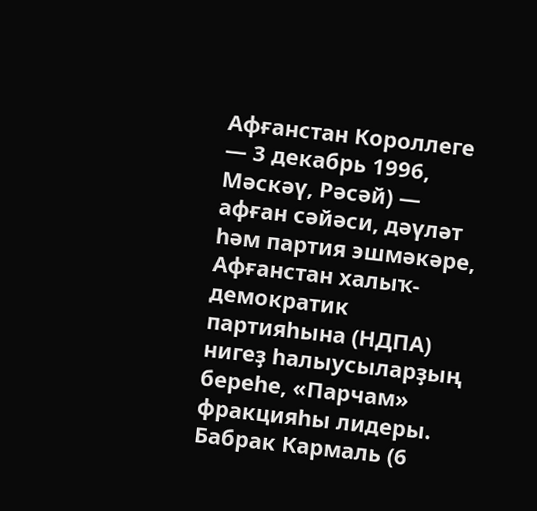Афғанстан Короллеге — 3 декабрь 1996, Мәскәү, Рәсәй) — афған сәйәси, дәүләт һәм партия эшмәкәре, Афғанстан халыҡ-демократик партияһына (НДПА) нигеҙ һалыусыларҙың береһе, «Парчам» фракцияһы лидеры.
Бабрак Кармаль (6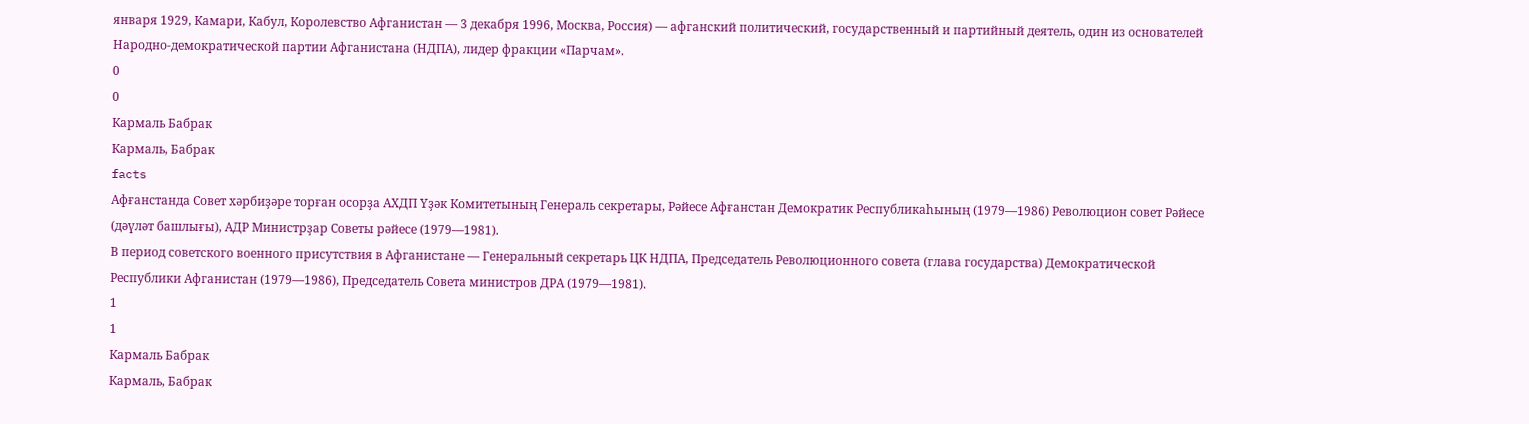января 1929, Камари, Кабул, Королевство Афганистан — 3 декабря 1996, Москва, Россия) — афганский политический, государственный и партийный деятель, один из основателей Народно-демократической партии Афганистана (НДПА), лидер фракции «Парчам».
0
0
Кармаль Бабрак
Кармаль, Бабрак
facts
Афғанстанда Совет хәрбиҙәре торған осорҙа АХДП Үҙәк Комитетының Генераль секретары, Рәйесе Афғанстан Демократик Республикаһының (1979—1986) Революцион совет Рәйесе (дәүләт башлығы), АДР Министрҙар Советы рәйесе (1979—1981).
В период советского военного присутствия в Афганистане — Генеральный секретарь ЦК НДПА, Председатель Революционного совета (глава государства) Демократической Республики Афганистан (1979—1986), Председатель Совета министров ДРА (1979—1981).
1
1
Кармаль Бабрак
Кармаль, Бабрак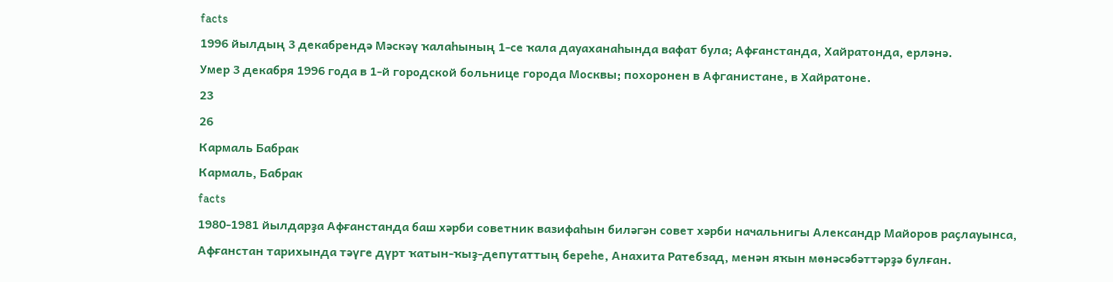facts
1996 йылдың 3 декабрендә Мәскәү ҡалаһының 1-се ҡала дауаханаһында вафат була; Афғанстанда, Хайратонда, ерләнә.
Умер 3 декабря 1996 года в 1-й городской больнице города Москвы; похоронен в Афганистане, в Хайратоне.
23
26
Кармаль Бабрак
Кармаль, Бабрак
facts
1980-1981 йылдарҙа Афғанстанда баш хәрби советник вазифаһын биләгән совет хәрби начальнигы Александр Майоров раҫлауынса, Афғанстан тарихында тәүге дүрт ҡатын-ҡыҙ-депутаттың береһе, Анахита Ратебзад, менән яҡын мөнәсәбәттәрҙә булған.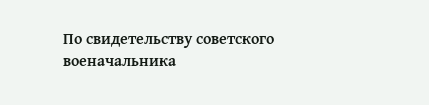По свидетельству советского военачальника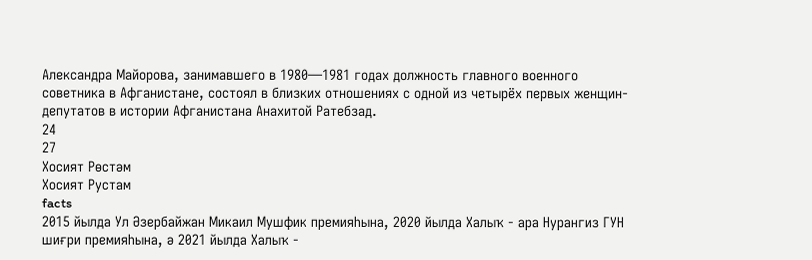Александра Майорова, занимавшего в 1980—1981 годах должность главного военного советника в Афганистане, состоял в близких отношениях с одной из четырёх первых женщин-депутатов в истории Афганистана Анахитой Ратебзад.
24
27
Хосият Рөстәм
Хосият Рустам
facts
2015 йылда Ул Әзербайжан Микаил Мушфик премияһына, 2020 йылда Халыҡ - ара Нурангиз ГУН шиғри премияһына, ә 2021 йылда Халыҡ -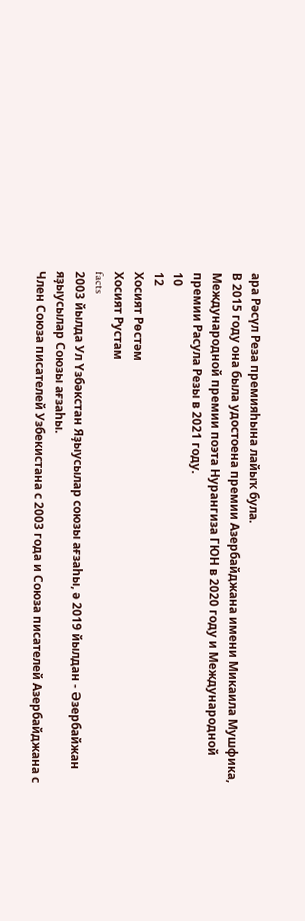ара Рәсүл Реза премияһына лайыҡ була.
В 2015 году она была удостоена премии Азербайджана имени Микаила Мушфика, Международной премии поэта Нурангиза ГЮН в 2020 году и Международной премии Расула Резы в 2021 году.
10
12
Хосият Рөстәм
Хосият Рустам
facts
2003 йылда Ул Үзбәкстан Яҙыусылар союзы ағзаһы, ә 2019 йылдан - Әзербайжан яҙыусылар Союзы ағзаһы.
Член Союза писателей Узбекистана с 2003 года и Союза писателей Азербайджана с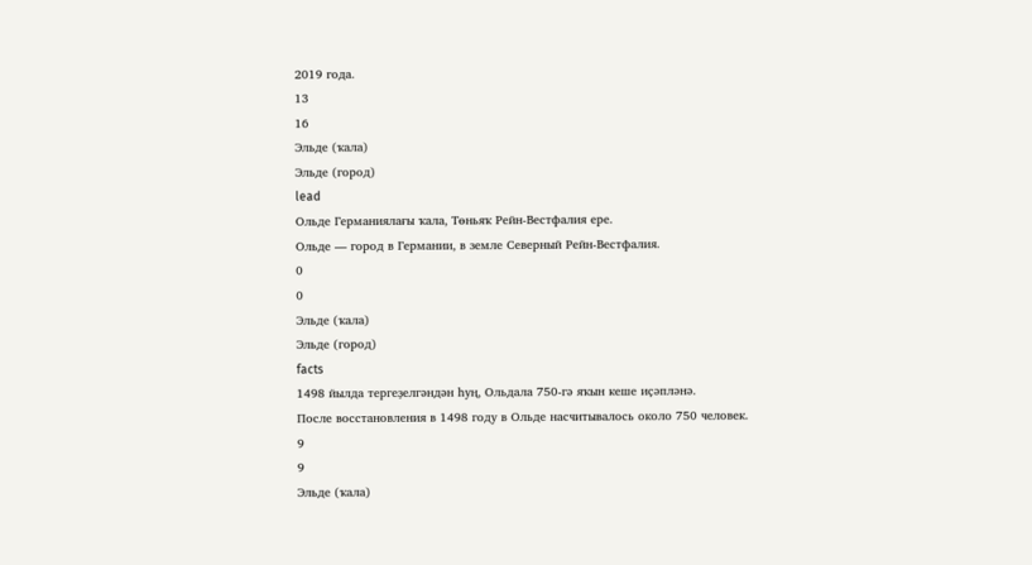2019 года.
13
16
Эльде (ҡала)
Эльде (город)
lead
Ольде Германиялағы ҡала, Төньяҡ Рейн-Вестфалия ере.
Ольде — город в Германии, в земле Северный Рейн-Вестфалия.
0
0
Эльде (ҡала)
Эльде (город)
facts
1498 йылда тергеҙелгәндән һуң, Ольдала 750-гә яҡын кеше иҫәпләнә.
После восстановления в 1498 году в Ольде насчитывалось около 750 человек.
9
9
Эльде (ҡала)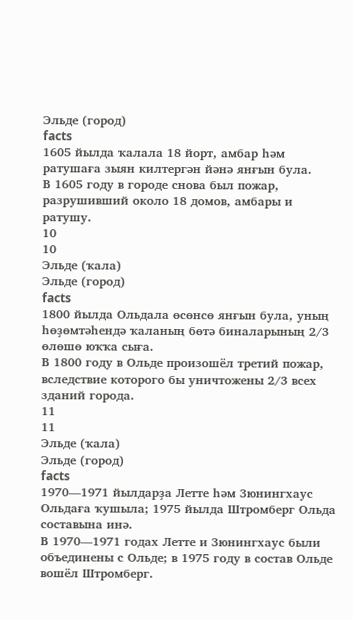Эльде (город)
facts
1605 йылда ҡалала 18 йорт, амбар һәм ратушаға зыян килтергән йәнә янғын була.
В 1605 году в городе снова был пожар, разрушивший около 18 домов, амбары и ратушу.
10
10
Эльде (ҡала)
Эльде (город)
facts
1800 йылда Ольдала өсөнсө янғын була, уның һөҙөмтәһендә ҡаланың бөтә биналарының 2/3 өлөшө юҡҡа сыға.
В 1800 году в Ольде произошёл третий пожар, вследствие которого бы уничтожены 2/3 всех зданий города.
11
11
Эльде (ҡала)
Эльде (город)
facts
1970—1971 йылдарҙа Летте һәм Зюнингхаус Ольдаға ҡушыла; 1975 йылда Штромберг Ольда составына инә.
В 1970—1971 годах Летте и Зюнингхаус были объединены с Ольде; в 1975 году в состав Ольде вошёл Штромберг.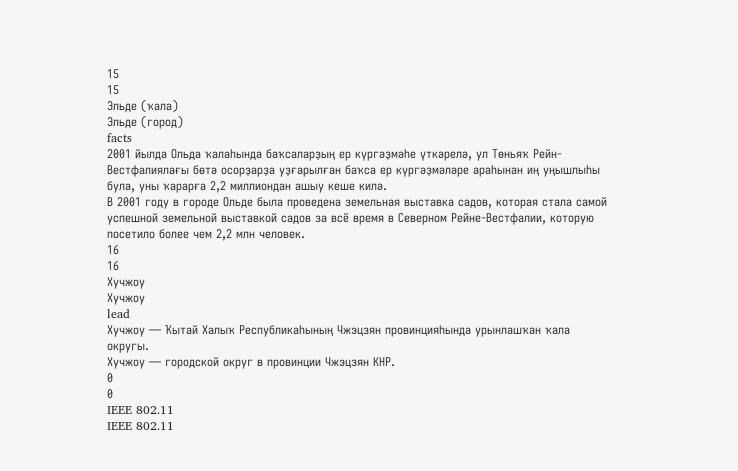15
15
Эльде (ҡала)
Эльде (город)
facts
2001 йылда Ольда ҡалаһында баҡсаларҙың ер күргәҙмәһе үткәрелә, ул Төньяҡ Рейн-Вестфалиялағы бөтә осорҙарҙа уҙғарылған баҡса ер күргәҙмәләре араһынан иң уңышлыһы була, уны ҡарарға 2,2 миллиондан ашыу кеше килә.
В 2001 году в городе Ольде была проведена земельная выставка садов, которая стала самой успешной земельной выставкой садов за всё время в Северном Рейне-Вестфалии, которую посетило более чем 2,2 млн человек.
16
16
Хучжоу
Хучжоу
lead
Хучжоу — Ҡытай Халыҡ Республикаһының Чжэцзян провинцияһында урынлашҡан ҡала округы.
Хучжоу — городской округ в провинции Чжэцзян КНР.
0
0
IEEE 802.11
IEEE 802.11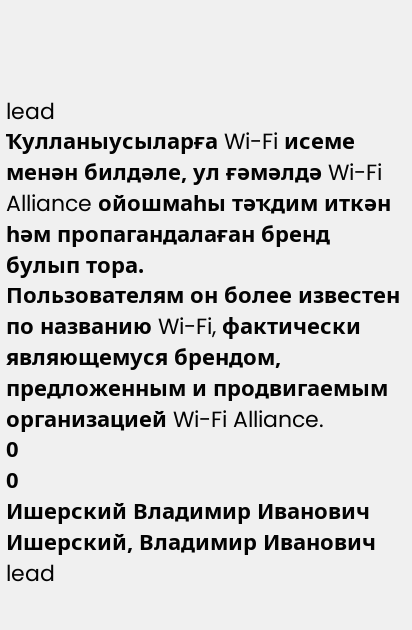lead
Ҡулланыусыларға Wi-Fi исеме менән билдәле, ул ғәмәлдә Wi-Fi Alliance ойошмаһы тәҡдим иткән һәм пропагандалаған бренд булып тора.
Пользователям он более известен по названию Wi-Fi, фактически являющемуся брендом, предложенным и продвигаемым организацией Wi-Fi Alliance.
0
0
Ишерский Владимир Иванович
Ишерский, Владимир Иванович
lead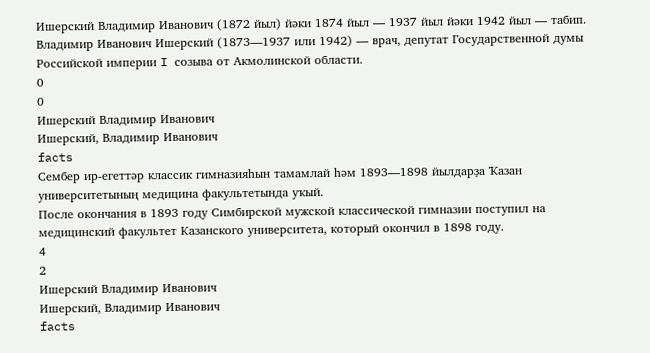Ишерский Владимир Иванович (1872 йыл) йәки 1874 йыл — 1937 йыл йәки 1942 йыл — табип.
Владимир Иванович Ишерский (1873—1937 или 1942) — врач, депутат Государственной думы Российской империи I созыва от Акмолинской области.
0
0
Ишерский Владимир Иванович
Ишерский, Владимир Иванович
facts
Сембер ир-егеттәр классик гимназияһын тамамлай һәм 1893—1898 йылдарҙа Ҡазан университетының медицина факультетында уҡый.
После окончания в 1893 году Симбирской мужской классической гимназии поступил на медицинский факультет Казанского университета, который окончил в 1898 году.
4
2
Ишерский Владимир Иванович
Ишерский, Владимир Иванович
facts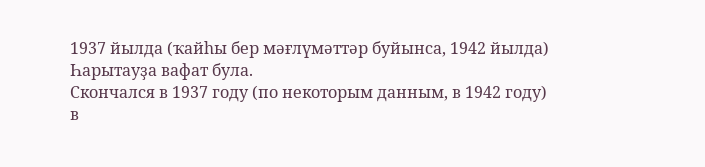1937 йылда (ҡайһы бер мәғлүмәттәр буйынса, 1942 йылда) Һарытауҙа вафат була.
Скончался в 1937 году (по некоторым данным, в 1942 году) в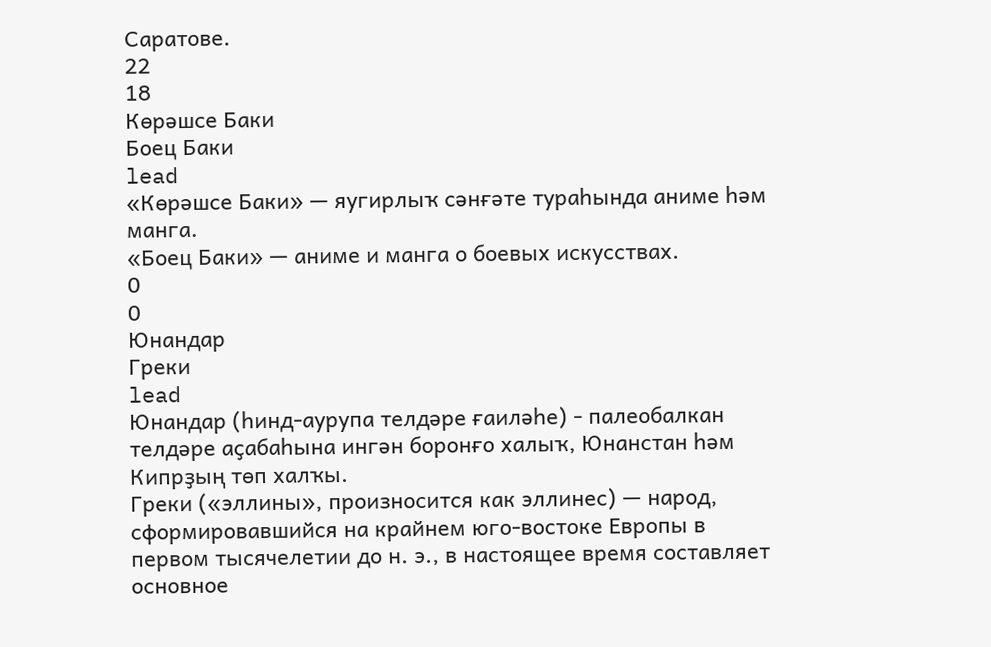Саратове.
22
18
Көрәшсе Баки
Боец Баки
lead
«Көрәшсе Баки» — яугирлыҡ сәнғәте тураһында аниме һәм манга.
«Боец Баки» — аниме и манга о боевых искусствах.
0
0
Юнандар
Греки
lead
Юнандар (һинд-аурупа телдәре ғаиләһе) - палеобалкан телдәре аҫабаһына ингән боронғо халыҡ, Юнанстан һәм Кипрҙың төп халҡы.
Греки («эллины», произносится как эллинес) — народ, сформировавшийся на крайнем юго-востоке Европы в первом тысячелетии до н. э., в настоящее время составляет основное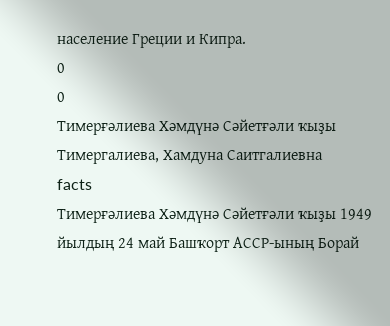население Греции и Кипра.
0
0
Тимерғәлиева Хәмдүнә Сәйетғәли ҡыҙы
Тимергалиева, Хамдуна Саитгалиевна
facts
Тимерғәлиева Хәмдүнә Сәйетғәли ҡыҙы 1949 йылдың 24 май Башҡорт АССР-ының Борай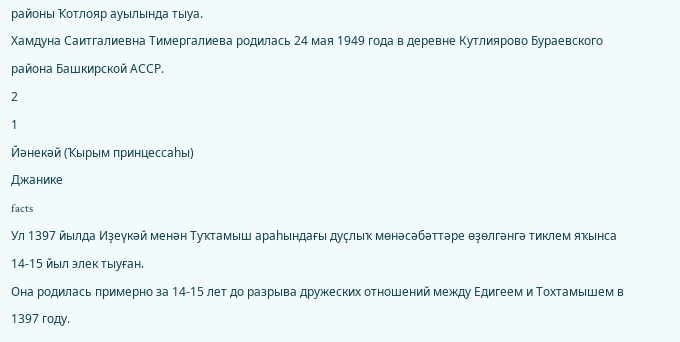районы Ҡотлояр ауылында тыуа.
Хамдуна Саитгалиевна Тимергалиева родилась 24 мая 1949 года в деревне Кутлиярово Бураевского района Башкирской АССР.
2
1
Йәнекәй (Ҡырым принцессаһы)
Джанике
facts
Ул 1397 йылда Иҙеүкәй менән Туҡтамыш араһындағы дуҫлыҡ мөнәсәбәттәре өҙөлгәнгә тиклем яҡынса 14-15 йыл элек тыуған.
Она родилась примерно за 14-15 лет до разрыва дружеских отношений между Едигеем и Тохтамышем в 1397 году.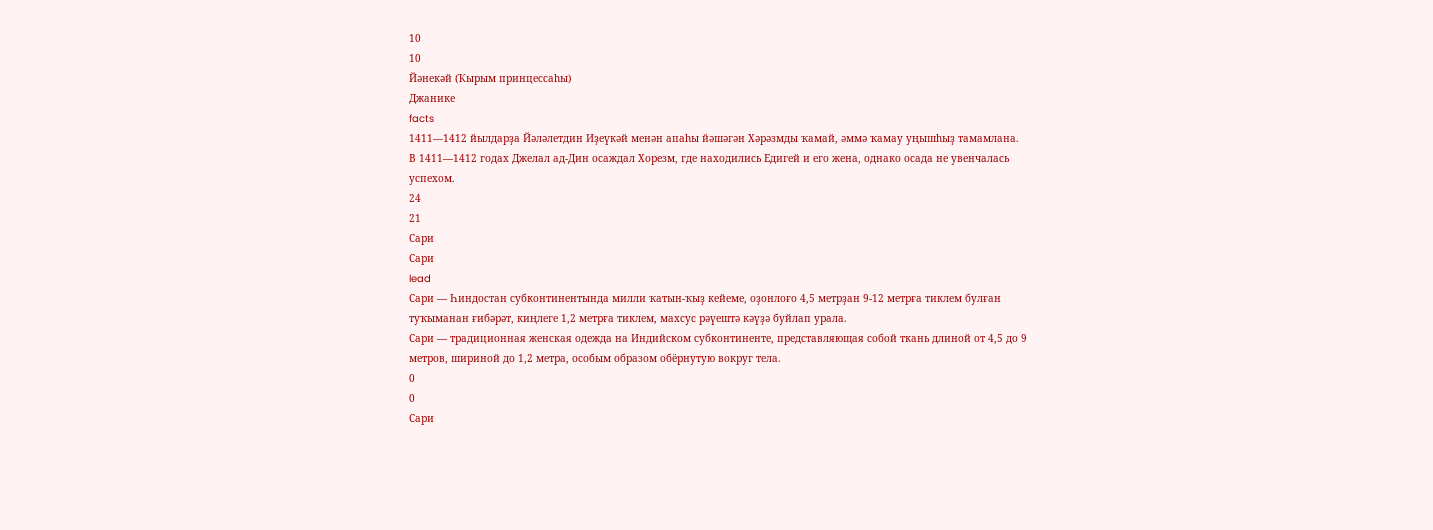10
10
Йәнекәй (Ҡырым принцессаһы)
Джанике
facts
1411—1412 йылдарҙа Йәләлетдин Иҙеүкәй менән апаһы йәшәгән Хәрәзмды ҡамай, әммә ҡамау уңышһыҙ тамамлана.
В 1411—1412 годах Джелал ад-Дин осаждал Хорезм, где находились Едигей и его жена, однако осада не увенчалась успехом.
24
21
Сари
Сари
lead
Сари — Һиндостан субконтинентында милли ҡатын-ҡыҙ кейеме, оҙонлоғо 4,5 метрҙан 9-12 метрға тиклем булған туҡыманан ғибәрәт, киңлеге 1,2 метрға тиклем, махсус рәүештә кәүҙә буйлап урала.
Сари — традиционная женская одежда на Индийском субконтиненте, представляющая собой ткань длиной от 4,5 до 9 метров, шириной до 1,2 метра, особым образом обёрнутую вокруг тела.
0
0
Сари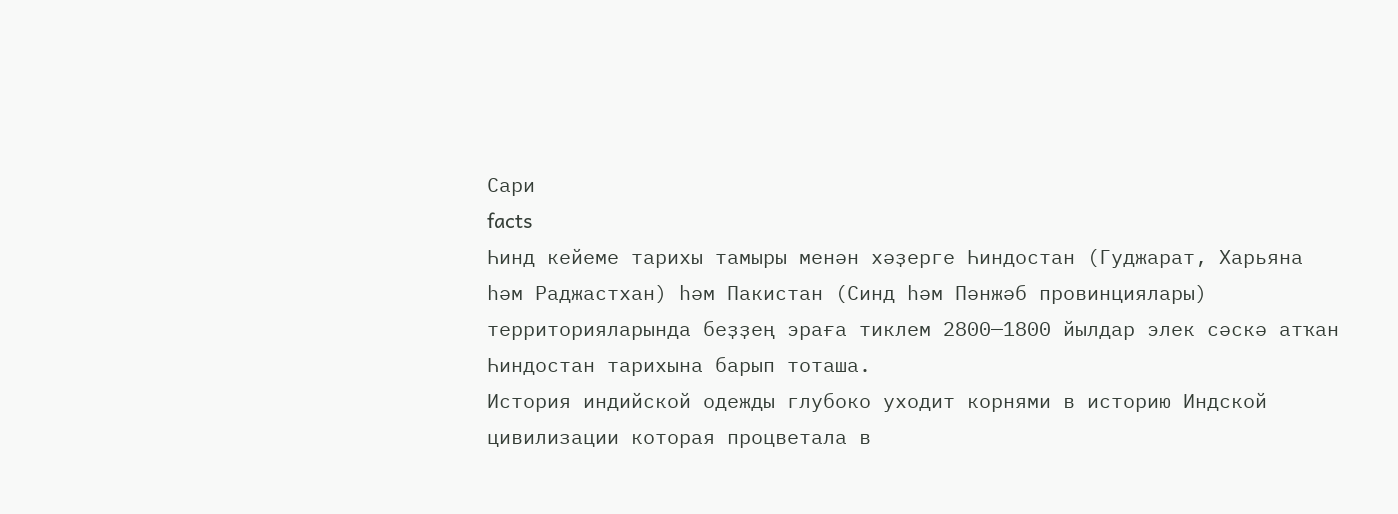Сари
facts
Һинд кейеме тарихы тамыры менән хәҙерге Һиндостан (Гуджарат, Харьяна һәм Раджастхан) һәм Пакистан (Синд һәм Пәнжәб провинциялары) территорияларында беҙҙең эраға тиклем 2800—1800 йылдар элек сәскә атҡан Һиндостан тарихына барып тоташа.
История индийской одежды глубоко уходит корнями в историю Индской цивилизации которая процветала в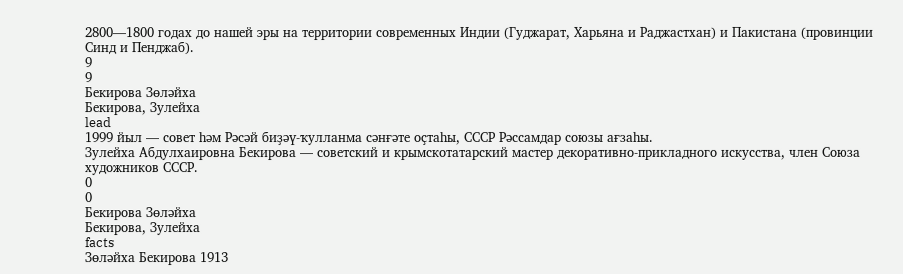2800—1800 годах до нашей эры на территории современных Индии (Гуджарат, Харьяна и Раджастхан) и Пакистана (провинции Синд и Пенджаб).
9
9
Бекирова Зөләйха
Бекирова, Зулейха
lead
1999 йыл — совет һәм Рәсәй биҙәү-ҡулланма сәнғәте оҫтаһы, СССР Рәссамдар союзы ағзаһы.
Зулейха Абдулхаировна Бекирова — советский и крымскотатарский мастер декоративно-прикладного искусства, член Союза художников СССР.
0
0
Бекирова Зөләйха
Бекирова, Зулейха
facts
Зөләйха Бекирова 1913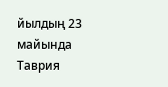йылдың 23 майында Таврия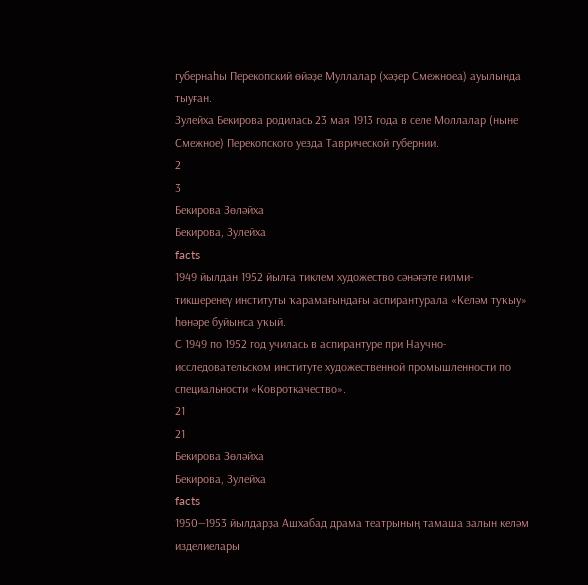губернаһы Перекопский өйәҙе Муллалар (хәҙер Смежноеа) ауылында тыуған.
Зулейха Бекирова родилась 23 мая 1913 года в селе Моллалар (ныне Смежное) Перекопского уезда Таврической губернии.
2
3
Бекирова Зөләйха
Бекирова, Зулейха
facts
1949 йылдан 1952 йылға тиклем художество сәнәғәте ғилми-тикшеренеү институты ҡарамағындағы аспирантурала «Келәм туҡыу» һөнәре буйынса уҡый.
С 1949 по 1952 год училась в аспирантуре при Научно-исследовательском институте художественной промышленности по специальности «Ковроткачество».
21
21
Бекирова Зөләйха
Бекирова, Зулейха
facts
1950—1953 йылдарҙа Ашхабад драма театрының тамаша залын келәм изделиелары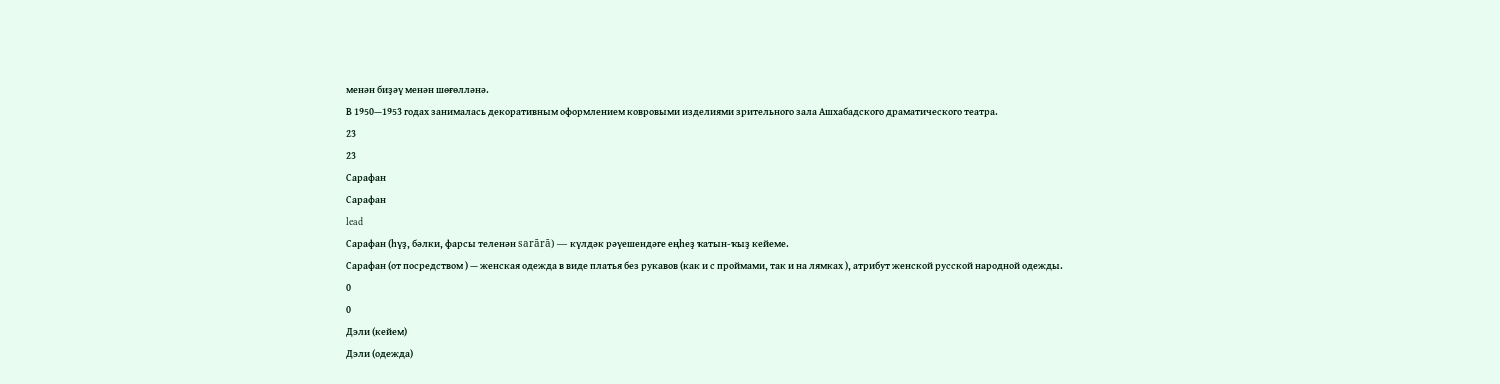менән биҙәү менән шөғөлләнә.
В 1950—1953 годах занималась декоративным оформлением ковровыми изделиями зрительного зала Ашхабадского драматического театра.
23
23
Сарафан
Сарафан
lead
Сарафан (һүҙ, бәлки, фарсы теленән sarārā) — күлдәк рәүешендәге еңһеҙ ҡатын-ҡыҙ кейеме.
Сарафан (от посредством ) — женская одежда в виде платья без рукавов (как и с проймами, так и на лямках ), атрибут женской русской народной одежды.
0
0
Дэли (кейем)
Дэли (одежда)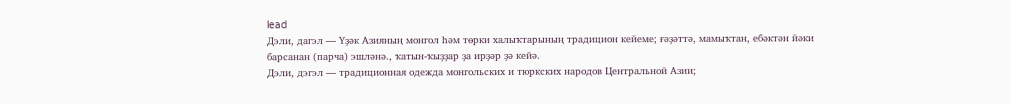lead
Дэли, дагэл — Үҙәк Азияның монгол һәм төрки халыҡтарының традицион кейеме; ғәҙәттә, мамыҡтан, ебәктән йәки барсанан (парча) эшләнә., ҡатын-ҡыҙҙар ҙа ирҙәр ҙә кейә.
Дэли, дэгэл — традиционная одежда монгольских и тюркских народов Центральной Азии;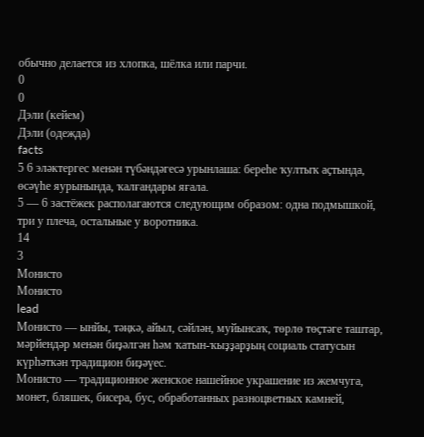обычно делается из хлопка, шёлка или парчи.
0
0
Дэли (кейем)
Дэли (одежда)
facts
5 6 эләктергес менән түбәндәгесә урынлаша: береһе ҡултыҡ аҫтында, өсәүһе яурынында, ҡалғандары яғала.
5 — 6 застёжек располагаются следующим образом: одна подмышкой, три у плеча, остальные у воротника.
14
3
Монисто
Монисто
lead
Монисто — ынйы, тәңкә, айыл, сәйлән, муйынсаҡ, төрлө төҫтәге таштар, мәрйендәр менән биҙәлгән һәм ҡатын-ҡыҙҙарҙың социаль статусын күрһәткән традицион биҙәүес.
Монисто — традиционное женское нашейное украшение из жемчуга, монет, бляшек, бисера, бус, обработанных разноцветных камней,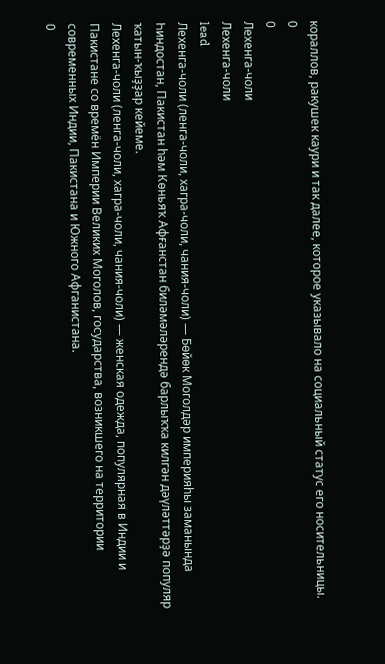кораллов, ракушек каури и так далее, которое указывало на социальный статус его носительницы.
0
0
Лехенга-чоли
Лехенга-чоли
lead
Лехенга-чоли (ленга-чоли, хагра-чоли, чания-чоли) — Бөйөк Моголдәр империяһы заманында Һиндостан, Пакистан һәм Көньяҡ Афғанстан биләмәләрендә барлыҡҡа килгән дәүләттәрҙә популяр ҡатын-ҡыҙҙар кейеме.
Лехенга-чоли (ленга-чоли, хагра-чоли, чания-чоли) — женская одежда, популярная в Индии и Пакистане со времён Империи Великих Моголов, государства, возникшего на территории современных Индии, Пакистана и Южного Афганистана.
0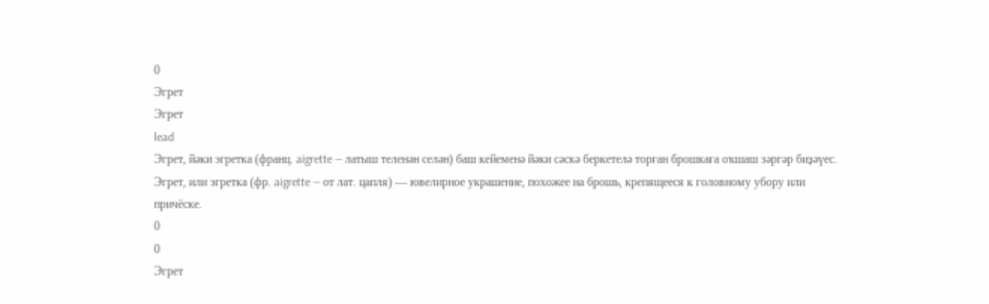0
Эгрет
Эгрет
lead
Эгрет, йәки эгретка (франц. aigrette — латыш теленән селән) баш кейеменә йәки сәскә беркетелә торған брошкаға оҡшаш зәргәр биҙәүес.
Эгрет, или эгретка (фр. aigrette — от лат. цапля) — ювелирное украшение, похожее на брошь, крепящееся к головному убору или причёске.
0
0
Эгрет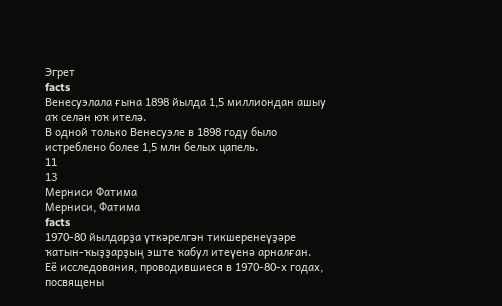Эгрет
facts
Венесуэлала ғына 1898 йылда 1,5 миллиондан ашыу аҡ селән юҡ ителә.
В одной только Венесуэле в 1898 году было истреблено более 1,5 млн белых цапель.
11
13
Мерниси Фатима
Мерниси, Фатима
facts
1970-80 йылдарҙа үткәрелгән тикшеренеүҙәре ҡатын-ҡыҙҙарҙың эште ҡабул итеүенә арналған.
Её исследования, проводившиеся в 1970-80-х годах, посвящены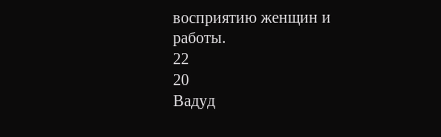восприятию женщин и работы.
22
20
Вадуд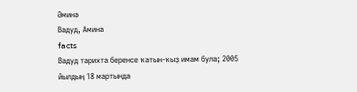Әминә
Вадуд, Амина
facts
Вадуд тарихта беренсе ҡатын-ҡыҙ имам була; 2005 йылдың 18 мартында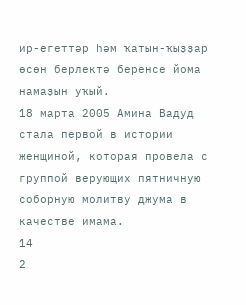ир-егеттәр һәм ҡатын-ҡыҙҙар өсөн берлектә беренсе йома намаҙын уҡый.
18 марта 2005 Амина Вадуд стала первой в истории женщиной, которая провела с группой верующих пятничную соборную молитву джума в качестве имама.
14
2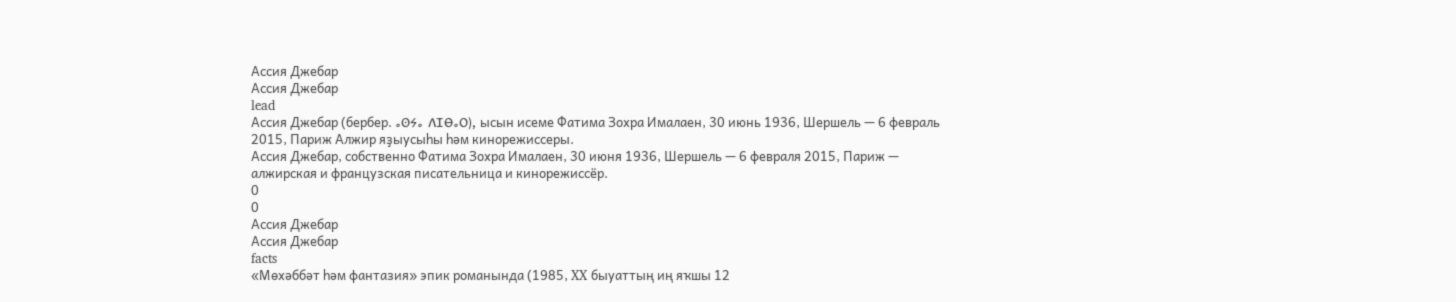Ассия Джебар
Ассия Джебар
lead
Ассия Джебар (бербер. ⴰⵙⵢⴰ ⴷⵊⴱⴰⵔ), ысын исеме Фатима Зохра Ималаен, 30 июнь 1936, Шершель — 6 февраль 2015, Париж Алжир яҙыусыһы һәм кинорежиссеры.
Ассия Джебар, собственно Фатима Зохра Ималаен, 30 июня 1936, Шершель — 6 февраля 2015, Париж — алжирская и французская писательница и кинорежиссёр.
0
0
Ассия Джебар
Ассия Джебар
facts
«Мөхәббәт һәм фантазия» эпик романында (1985, XX быуаттың иң яҡшы 12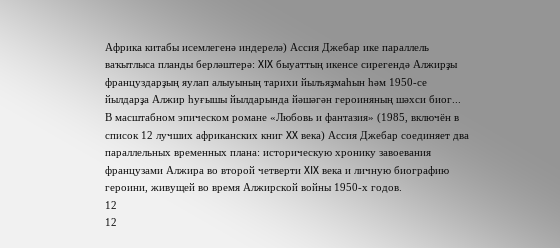Африка китабы исемлегенә индерелә) Ассия Джебар ике параллель ваҡытлыса планды берләштерә: XIX быуаттың икенсе сирегендә Алжирҙы француздарҙың яулап алыуының тарихи йылъяҙмаһын һәм 1950-се йылдарҙа Алжир һуғышы йылдарында йәшәгән героиняның шәхси биог...
В масштабном эпическом романе «Любовь и фантазия» (1985, включён в список 12 лучших африканских книг XX века) Ассия Джебар соединяет два параллельных временных плана: историческую хронику завоевания французами Алжира во второй четверти XIX века и личную биографию героини, живущей во время Алжирской войны 1950-х годов.
12
12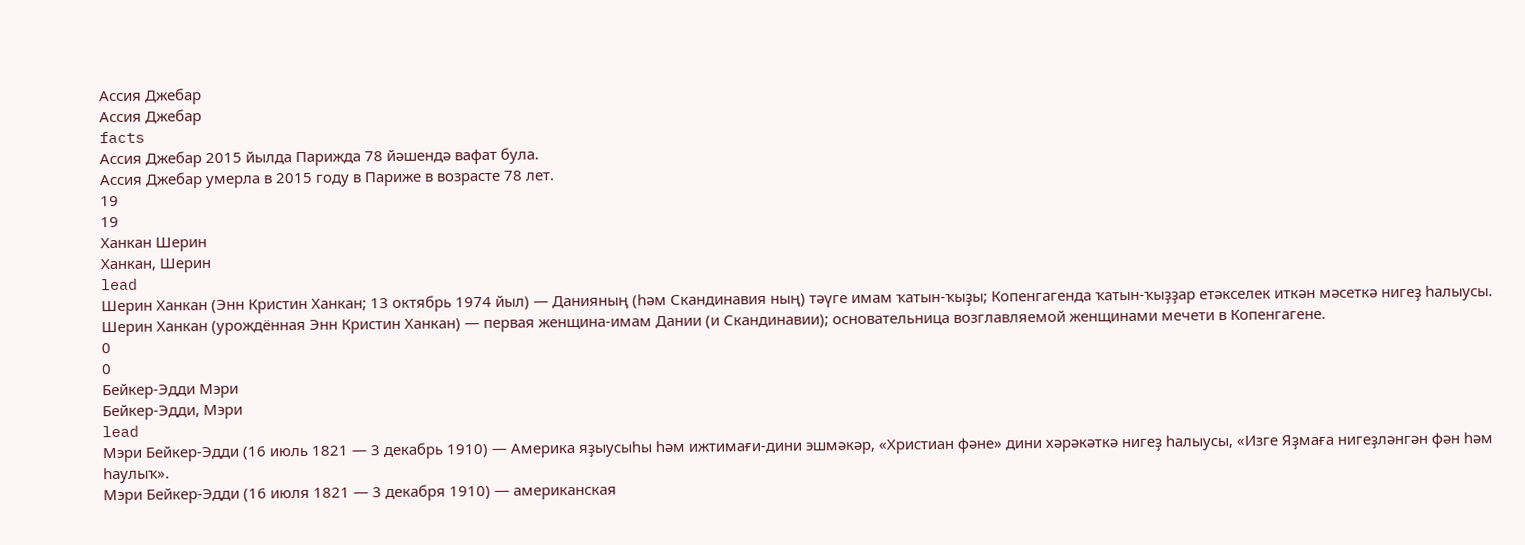Ассия Джебар
Ассия Джебар
facts
Ассия Джебар 2015 йылда Парижда 78 йәшендә вафат була.
Ассия Джебар умерла в 2015 году в Париже в возрасте 78 лет.
19
19
Ханкан Шерин
Ханкан, Шерин
lead
Шерин Ханкан (Энн Кристин Ханкан; 13 октябрь 1974 йыл) — Данияның (һәм Скандинавия ның) тәүге имам ҡатын-ҡыҙы; Копенгагенда ҡатын-ҡыҙҙар етәкселек иткән мәсеткә нигеҙ һалыусы.
Шерин Ханкан (урождённая Энн Кристин Ханкан) — первая женщина-имам Дании (и Скандинавии); основательница возглавляемой женщинами мечети в Копенгагене.
0
0
Бейкер-Эдди Мэри
Бейкер-Эдди, Мэри
lead
Мэри Бейкер-Эдди (16 июль 1821 — 3 декабрь 1910) — Америка яҙыусыһы һәм ижтимағи-дини эшмәкәр, «Христиан фәне» дини хәрәкәткә нигеҙ һалыусы, «Изге Яҙмаға нигеҙләнгән фән һәм һаулыҡ».
Мэри Бейкер-Эдди (16 июля 1821 — 3 декабря 1910) — американская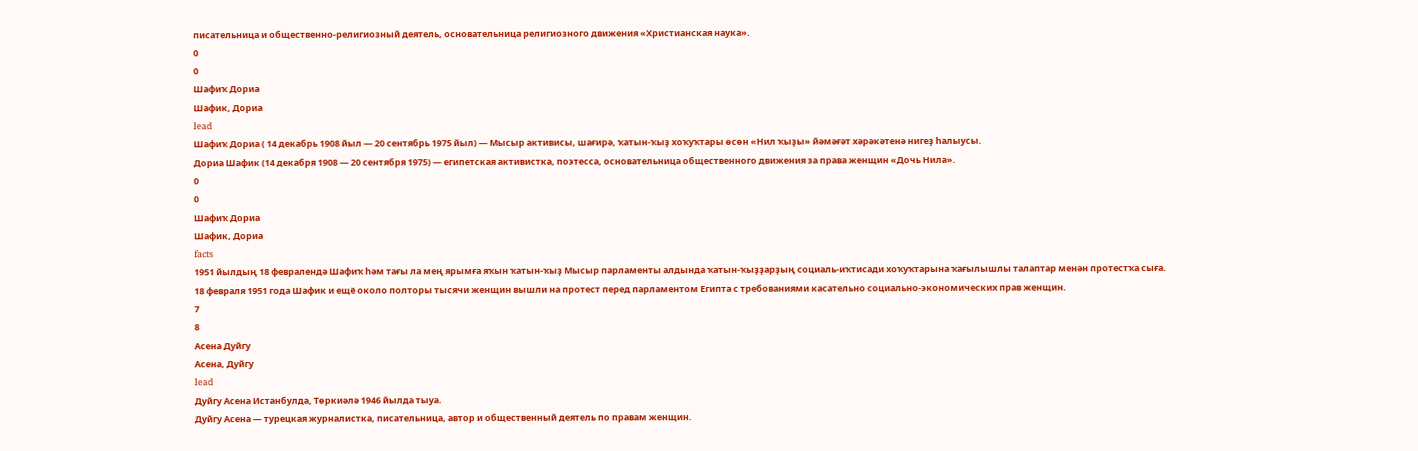писательница и общественно-религиозный деятель, основательница религиозного движения «Христианская наука».
0
0
Шафиҡ Дориа
Шафик, Дориа
lead
Шафиҡ Дориа ( 14 декабрь 1908 йыл — 20 сентябрь 1975 йыл) — Мысыр активисы, шағирә, ҡатын-ҡыҙ хоҡуҡтары өсөн «Нил ҡыҙы» йәмәғәт хәрәкәтенә нигеҙ һалыусы.
Дориа Шафик (14 декабря 1908 — 20 сентября 1975) — египетская активистка, поэтесса, основательница общественного движения за права женщин «Дочь Нила».
0
0
Шафиҡ Дориа
Шафик, Дориа
facts
1951 йылдың 18 февралендә Шафиҡ һәм тағы ла мең ярымға яҡын ҡатын-ҡыҙ Мысыр парламенты алдында ҡатын-ҡыҙҙарҙың социаль-иҡтисади хоҡуҡтарына ҡағылышлы талаптар менән протестҡа сыға.
18 февраля 1951 года Шафик и ещё около полторы тысячи женщин вышли на протест перед парламентом Египта с требованиями касательно социально-экономических прав женщин.
7
8
Асена Дуйгу
Асена, Дуйгу
lead
Дуйгу Асена Истанбулда, Төркиәлә 1946 йылда тыуа.
Дуйгу Асена — турецкая журналистка, писательница, автор и общественный деятель по правам женщин.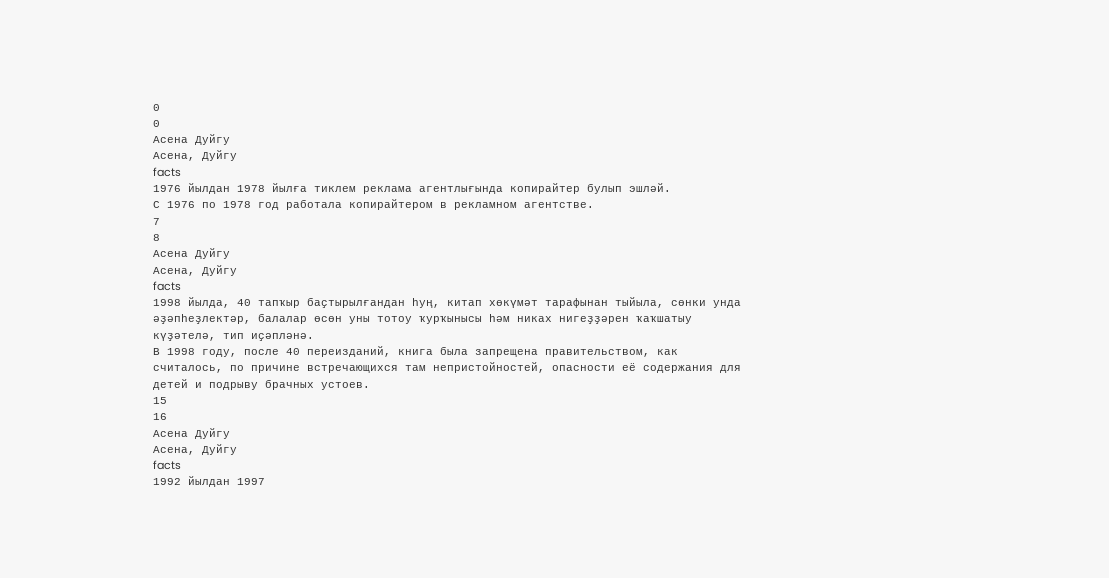0
0
Асена Дуйгу
Асена, Дуйгу
facts
1976 йылдан 1978 йылға тиклем реклама агентлығында копирайтер булып эшләй.
С 1976 по 1978 год работала копирайтером в рекламном агентстве.
7
8
Асена Дуйгу
Асена, Дуйгу
facts
1998 йылда, 40 тапҡыр баҫтырылғандан һуң, китап хөкүмәт тарафынан тыйыла, сөнки унда әҙәпһеҙлектәр, балалар өсөн уны тотоу ҡурҡынысы һәм никах нигеҙҙәрен ҡаҡшатыу күҙәтелә, тип иҫәпләнә.
В 1998 году, после 40 переизданий, книга была запрещена правительством, как считалось, по причине встречающихся там непристойностей, опасности её содержания для детей и подрыву брачных устоев.
15
16
Асена Дуйгу
Асена, Дуйгу
facts
1992 йылдан 1997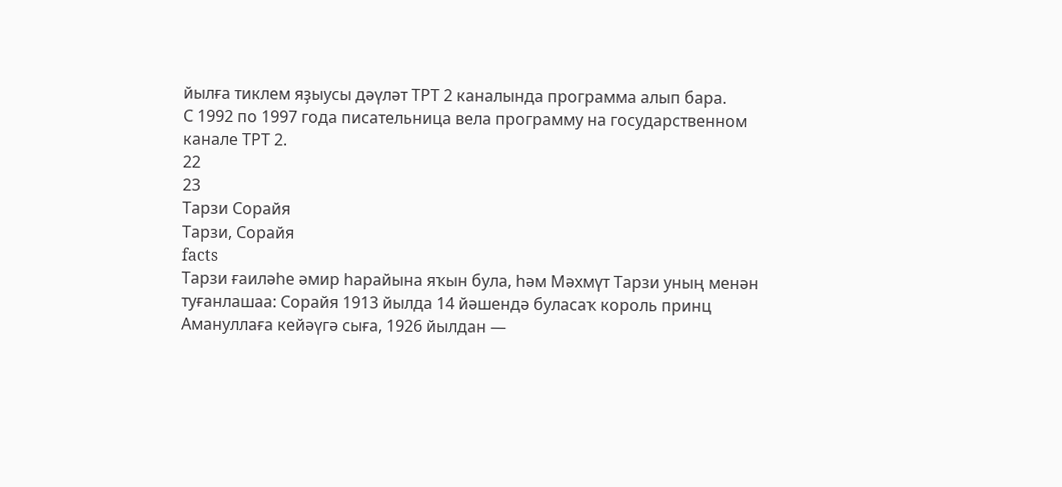йылға тиклем яҙыусы дәүләт ТРТ 2 каналында программа алып бара.
С 1992 по 1997 года писательница вела программу на государственном канале ТРТ 2.
22
23
Тарзи Сорайя
Тарзи, Сорайя
facts
Тарзи ғаиләһе әмир һарайына яҡын була, һәм Мәхмүт Тарзи уның менән туғанлашаа: Сорайя 1913 йылда 14 йәшендә буласаҡ король принц Амануллаға кейәүгә сыға, 1926 йылдан —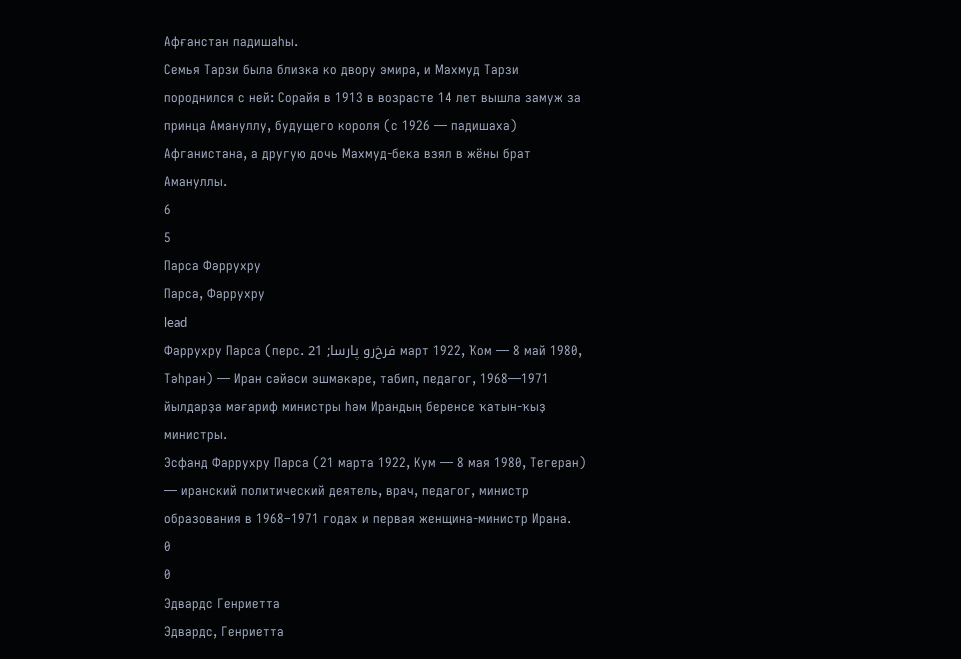Афғанстан падишаһы.
Семья Тарзи была близка ко двору эмира, и Махмуд Тарзи породнился с ней: Сорайя в 1913 в возрасте 14 лет вышла замуж за принца Амануллу, будущего короля (с 1926 — падишаха) Афганистана, а другую дочь Махмуд-бека взял в жёны брат Амануллы.
6
5
Парса Фәррухру
Парса, Фаррухру
lead
Фаррухру Парса (перс. فرخ‌رو پارسا; 21 март 1922, Ҡом — 8 май 1980, Тәһран) — Иран сәйәси эшмәкәре, табип, педагог, 1968—1971 йылдарҙа мәғариф министры һәм Ирандың беренсе ҡатын-ҡыҙ министры.
Эсфанд Фаррухру Парса (21 марта 1922, Кум — 8 мая 1980, Тегеран) — иранский политический деятель, врач, педагог, министр образования в 1968–1971 годах и первая женщина-министр Ирана.
0
0
Эдвардс Генриетта
Эдвардс, Генриетта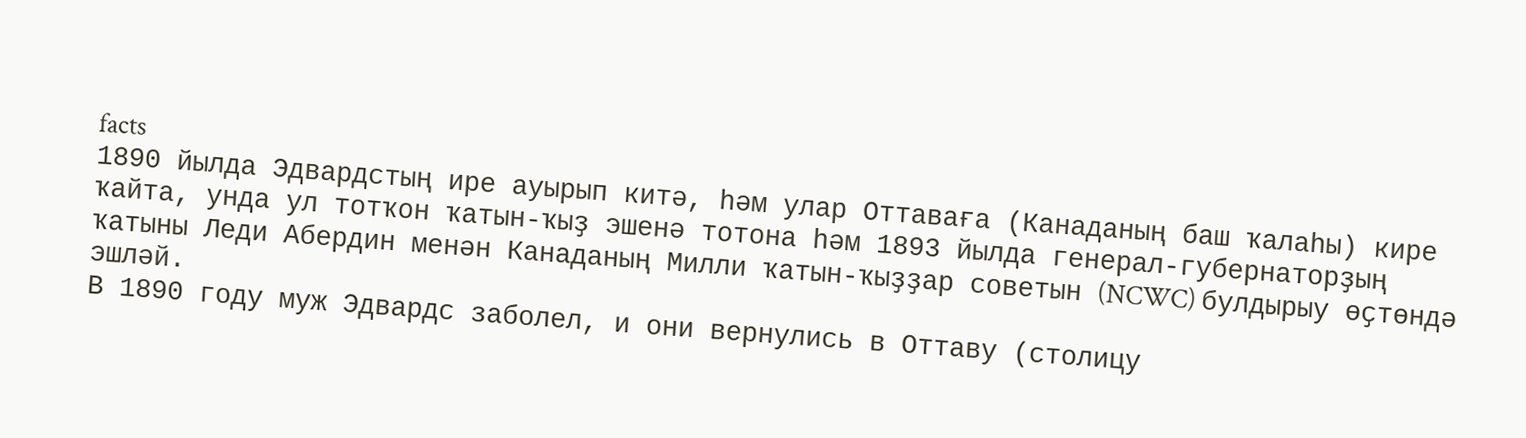facts
1890 йылда Эдвардстың ире ауырып китә, һәм улар Оттаваға (Канаданың баш ҡалаһы) кире ҡайта, унда ул тотҡон ҡатын-ҡыҙ эшенә тотона һәм 1893 йылда генерал-губернаторҙың ҡатыны Леди Абердин менән Канаданың Милли ҡатын-ҡыҙҙар советын (NCWC) булдырыу өҫтөндә эшләй.
В 1890 году муж Эдвардс заболел, и они вернулись в Оттаву (столицу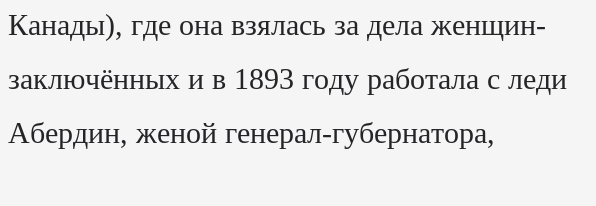Канады), где она взялась за дела женщин-заключённых и в 1893 году работала с леди Абердин, женой генерал-губернатора,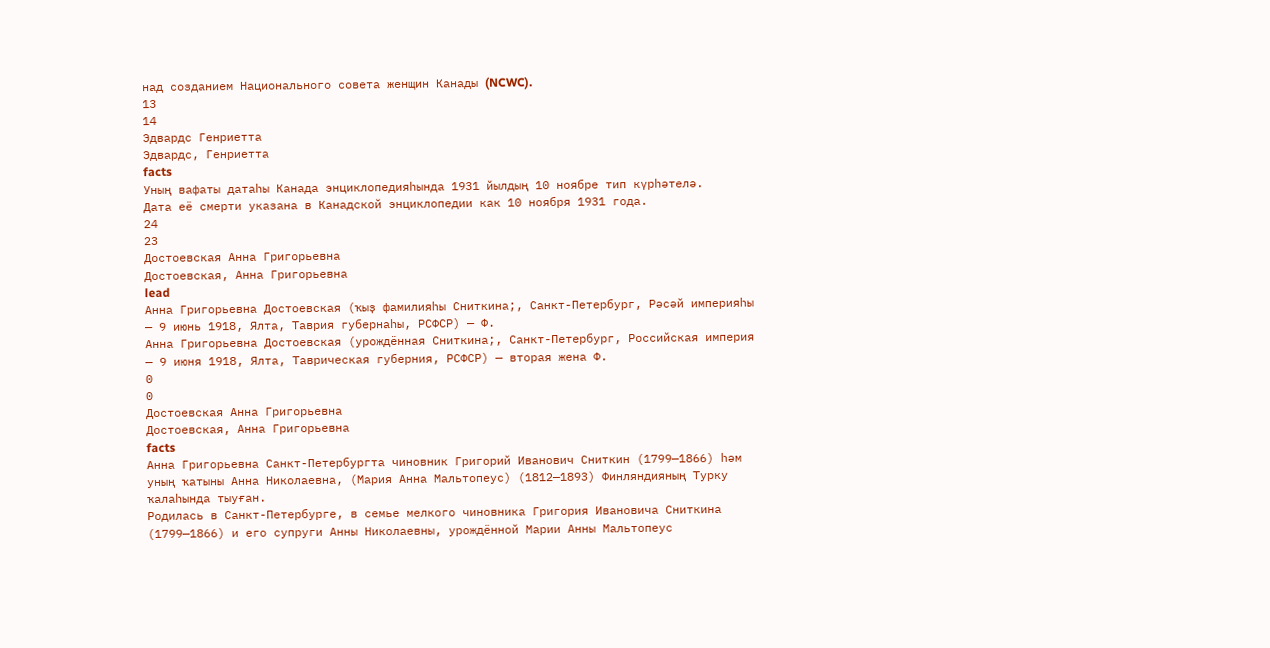над созданием Национального совета женщин Канады (NCWC).
13
14
Эдвардс Генриетта
Эдвардс, Генриетта
facts
Уның вафаты датаһы Канада энциклопедияһында 1931 йылдың 10 ноябре тип күрһәтелә.
Дата её смерти указана в Канадской энциклопедии как 10 ноября 1931 года.
24
23
Достоевская Анна Григорьевна
Достоевская, Анна Григорьевна
lead
Анна Григорьевна Достоевская (ҡыҙ фамилияһы Сниткина;, Санкт-Петербург, Рәсәй империяһы — 9 июнь 1918, Ялта, Таврия губернаһы, РСФСР) — Ф.
Анна Григорьевна Достоевская (урождённая Сниткина;, Санкт-Петербург, Российская империя — 9 июня 1918, Ялта, Таврическая губерния, РСФСР) — вторая жена Ф.
0
0
Достоевская Анна Григорьевна
Достоевская, Анна Григорьевна
facts
Анна Григорьевна Санкт-Петербургта чиновник Григорий Иванович Сниткин (1799—1866) һәм уның ҡатыны Анна Николаевна, (Мария Анна Мальтопеус) (1812—1893) Финляндияның Турку ҡалаһында тыуған.
Родилась в Санкт-Петербурге, в семье мелкого чиновника Григория Ивановича Сниткина (1799—1866) и его супруги Анны Николаевны, урождённой Марии Анны Мальтопеус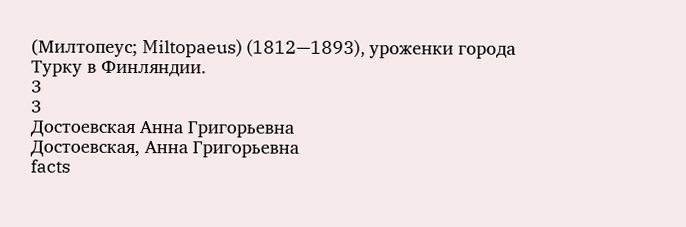(Милтопеус; Miltopaeus) (1812—1893), уроженки города Турку в Финляндии.
3
3
Достоевская Анна Григорьевна
Достоевская, Анна Григорьевна
facts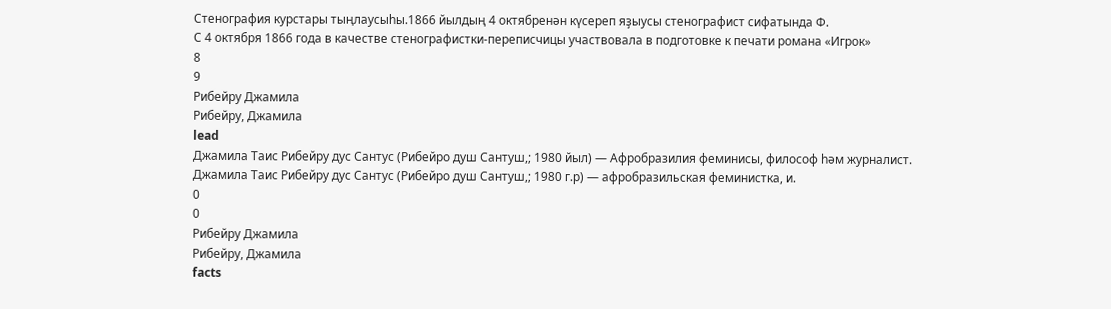Стенография курстары тыңлаусыһы.1866 йылдың 4 октябренән күсереп яҙыусы стенографист сифатында Ф.
С 4 октября 1866 года в качестве стенографистки-переписчицы участвовала в подготовке к печати романа «Игрок»
8
9
Рибейру Джамила
Рибейру, Джамила
lead
Джамила Таис Рибейру дус Сантус (Рибейро душ Сантуш,; 1980 йыл) — Афробразилия феминисы, философ һәм журналист.
Джамила Таис Рибейру дус Сантус (Рибейро душ Сантуш,; 1980 г.р) — афробразильская феминистка, и.
0
0
Рибейру Джамила
Рибейру, Джамила
facts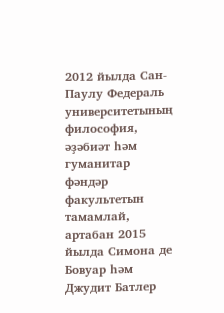2012 йылда Сан-Паулу Федераль университетының философия, әҙәбиәт һәм гуманитар фәндәр факультетын тамамлай, артабан 2015 йылда Симона де Бовуар һәм Джудит Батлер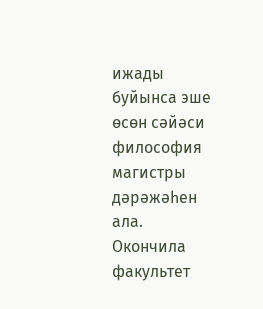ижады буйынса эше өсөн сәйәси философия магистры дәрәжәһен ала.
Окончила факультет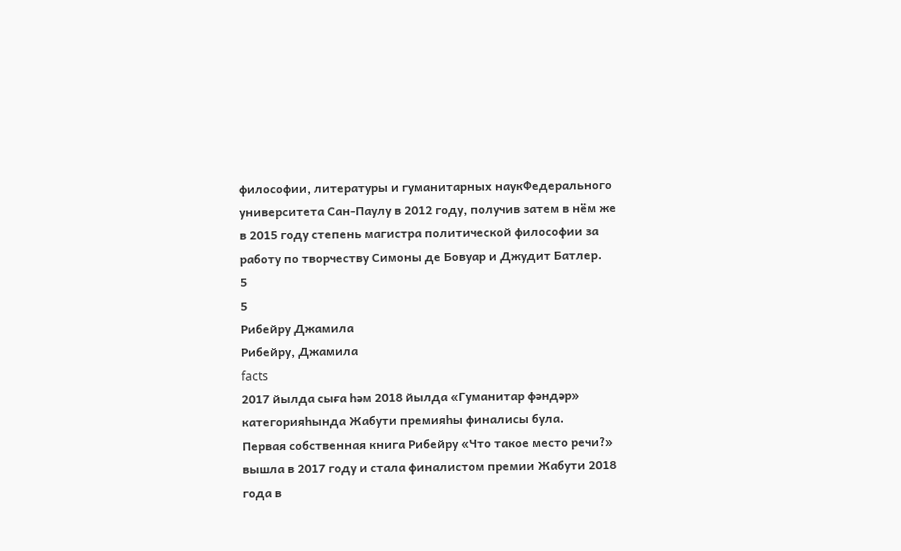философии, литературы и гуманитарных наукФедерального университета Сан-Паулу в 2012 году, получив затем в нём же в 2015 году степень магистра политической философии за работу по творчеству Симоны де Бовуар и Джудит Батлер.
5
5
Рибейру Джамила
Рибейру, Джамила
facts
2017 йылда сыға һәм 2018 йылда «Гуманитар фәндәр» категорияһында Жабути премияһы финалисы була.
Первая собственная книга Рибейру «Что такое место речи?» вышла в 2017 году и стала финалистом премии Жабути 2018 года в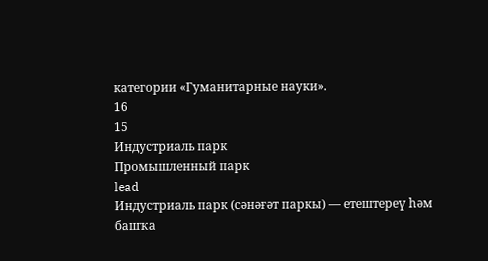категории «Гуманитарные науки».
16
15
Индустриаль парк
Промышленный парк
lead
Индустриаль парк (сәнәғәт паркы) — етештереү һәм башҡа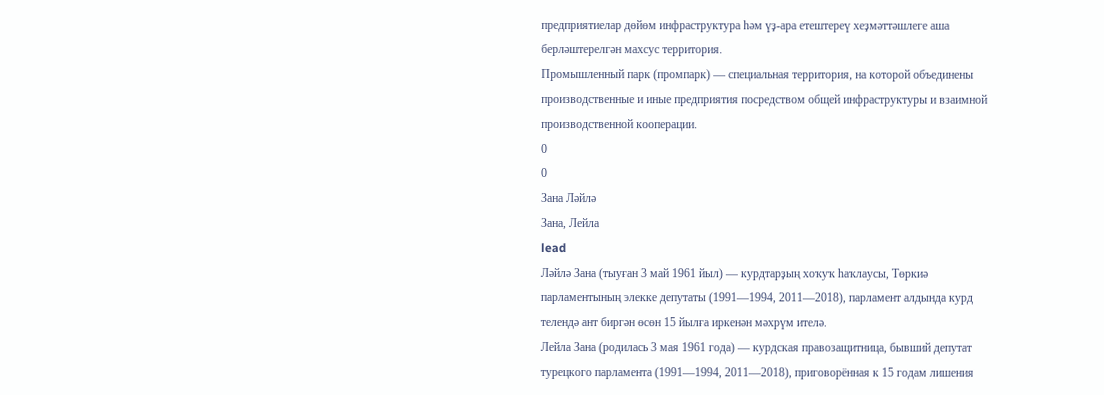предприятиелар дөйөм инфраструктура һәм үҙ-ара етештереү хеҙмәттәшлеге аша берләштерелгән махсус территория.
Промышленный парк (промпарк) — специальная территория, на которой объединены производственные и иные предприятия посредством общей инфраструктуры и взаимной производственной кооперации.
0
0
Зана Ләйлә
Зана, Лейла
lead
Ләйлә Зана (тыуған 3 май 1961 йыл) — курдтарҙың хоҡуҡ һаҡлаусы, Төркиә парламентының элекке депутаты (1991—1994, 2011—2018), парламент алдында курд телендә ант биргән өсөн 15 йылға иркенән мәхрүм ителә.
Лейла Зана (родилась 3 мая 1961 года) — курдская правозащитница, бывший депутат турецкого парламента (1991—1994, 2011—2018), приговорённая к 15 годам лишения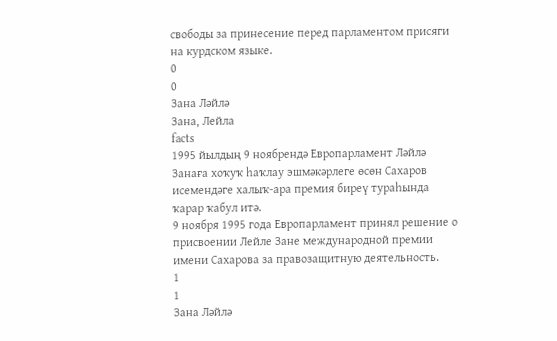свободы за принесение перед парламентом присяги на курдском языке.
0
0
Зана Ләйлә
Зана, Лейла
facts
1995 йылдың 9 ноябрендә Европарламент Ләйлә Занаға хоҡуҡ һаҡлау эшмәкәрлеге өсөн Сахаров исемендәге халыҡ-ара премия биреү тураһында ҡарар ҡабул итә.
9 ноября 1995 года Европарламент принял решение о присвоении Лейле Зане международной премии имени Сахарова за правозащитную деятельность.
1
1
Зана Ләйлә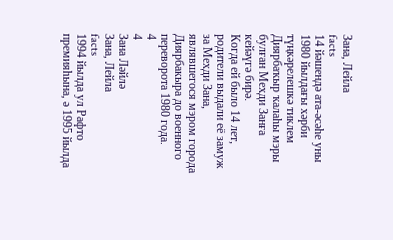Зана, Лейла
facts
14 йәшендә ата-әсәһе уны 1980 йылдағы хәрби түңкәрелешкә тиклем Диярбаҡыр ҡалаһы мэры булған Мехди Занға кейәүгә бирә.
Когда ей было 14 лет, родители выдали её замуж за Мехди Зана, являвшегося мэром города Диярбакыра до военного переворота 1980 года.
4
4
Зана Ләйлә
Зана, Лейла
facts
1994 йылда ул Рафто премияһына, ә 1995 йылда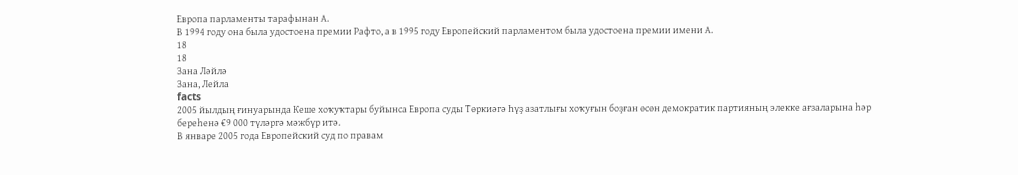Европа парламенты тарафынан А.
В 1994 году она была удостоена премии Рафто, а в 1995 году Европейский парламентом была удостоена премии имени А.
18
18
Зана Ләйлә
Зана, Лейла
facts
2005 йылдың ғинуарында Кеше хоҡуҡтары буйынса Европа суды Төркиәгә Һүҙ азатлығы хоҡуғын боҙған өсөн демократик партияның элекке ағзаларына һәр береһенә €9 000 түләргә мәжбүр итә.
В январе 2005 года Европейский суд по правам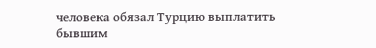человека обязал Турцию выплатить бывшим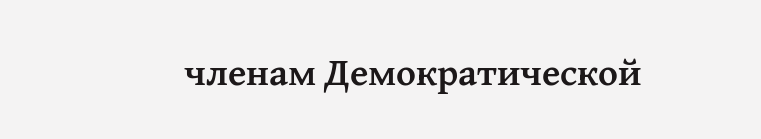членам Демократической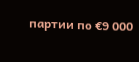партии по €9 000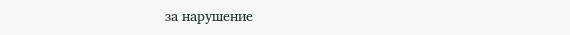за нарушение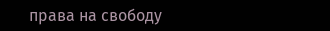права на свободу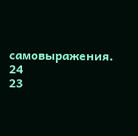самовыражения.
24
23